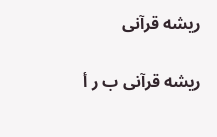ریشه قرآنی

ریشه قرآنی ب ر أ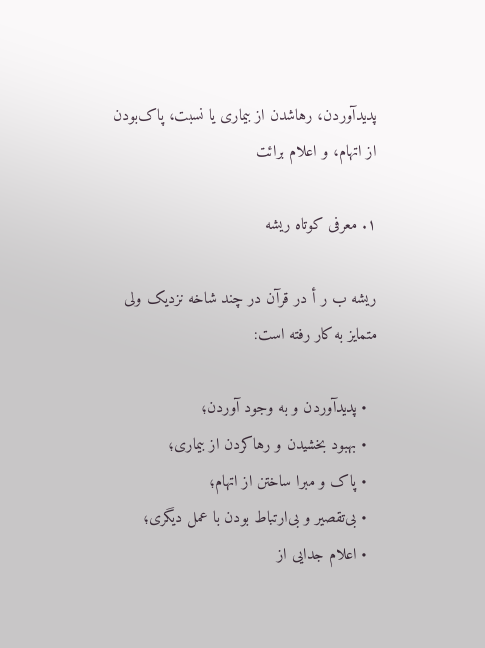پدیدآوردن، رهاشدن از بیماری یا نسبت، پاک‌بودن از اتهام، و اعلام برائت

۱. معرفی کوتاه ریشه

ریشه ب ر أ در قرآن در چند شاخه نزدیک ولی متمایز به کار رفته است:

  • پدیدآوردن و به وجود آوردن؛
  • بهبود بخشیدن و رهاکردن از بیماری؛
  • پاک و مبرا ساختن از اتهام؛
  • بی‌تقصیر و بی‌ارتباط بودن با عمل دیگری؛
  • اعلام جدایی از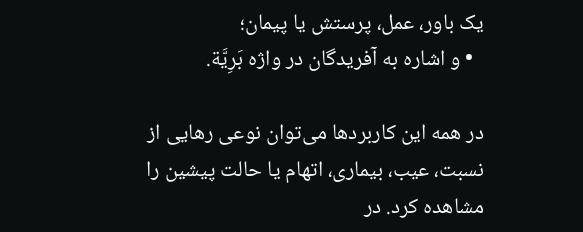یک باور، عمل، پرستش یا پیمان؛
  • و اشاره به آفریدگان در واژه بَرِيَّة.

در همه این کاربردها می‌توان نوعی رهایی از نسبت، عیب، بیماری، اتهام یا حالت پیشین را مشاهده کرد. در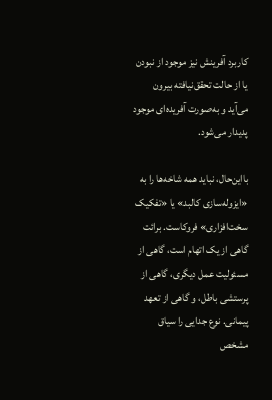کاربرد آفرینش نیز موجود از نبودن یا از حالت تحقق‌نیافته بیرون می‌آید و به‌صورت آفریده‌ای موجود پدیدار می‌شود.

بااین‌حال، نباید همه شاخه‌ها را به «ایزوله‌سازی کالبد» یا «تفکیک سخت‌افزاری» فروکاست. برائت گاهی از یک اتهام است، گاهی از مسئولیت عمل دیگری، گاهی از پرستشی باطل، و گاهی از تعهد پیمانی. نوع جدایی را سیاق مشخص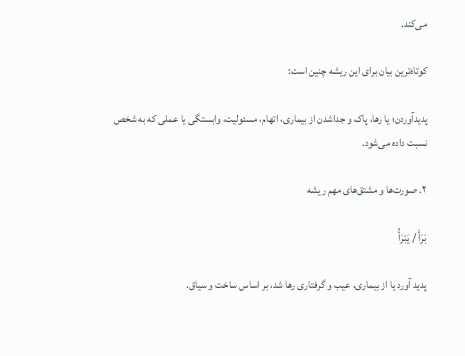می‌کند.

کوتاه‌ترین بیان برای این ریشه چنین است:

پدیدآوردن؛ یا رها، پاک و جداشدن از بیماری، اتهام، مسئولیت، وابستگی یا عملی که به شخص نسبت داده می‌شود.

۲. صورت‌ها و مشتق‌های مهم ریشه

بَرَأَ / يَبْرَأُ

پدید آورد یا از بیماری، عیب و گرفتاری رها شد، بر اساس ساخت و سیاق.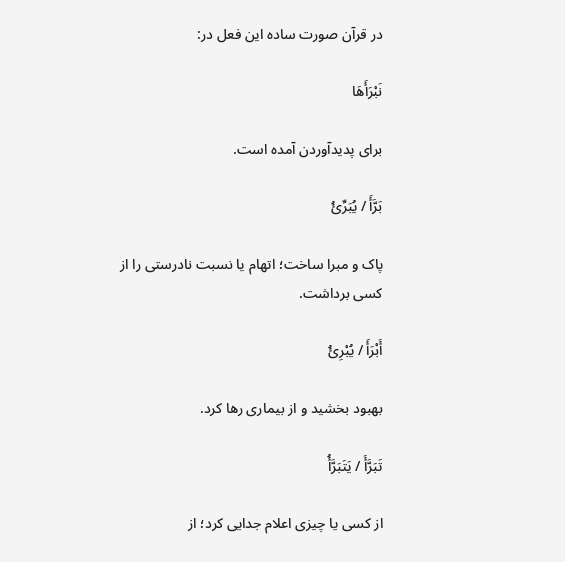در قرآن صورت ساده این فعل در:

نَبْرَأَهَا

برای پدیدآوردن آمده است.

بَرَّأَ / يُبَرِّئُ

پاک و مبرا ساخت؛ اتهام یا نسبت نادرستی را از کسی برداشت.

أَبْرَأَ / يُبْرِئُ

بهبود بخشید و از بیماری رها کرد.

تَبَرَّأَ / يَتَبَرَّأُ

از کسی یا چیزی اعلام جدایی کرد؛ از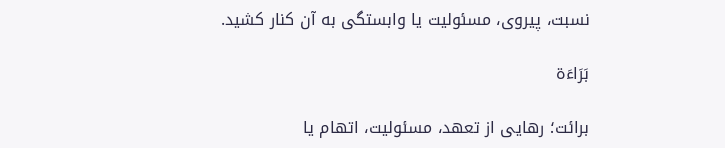نسبت، پیروی، مسئولیت یا وابستگی به آن کنار کشید.

بَرَاءَة

برائت؛ رهایی از تعهد، مسئولیت، اتهام یا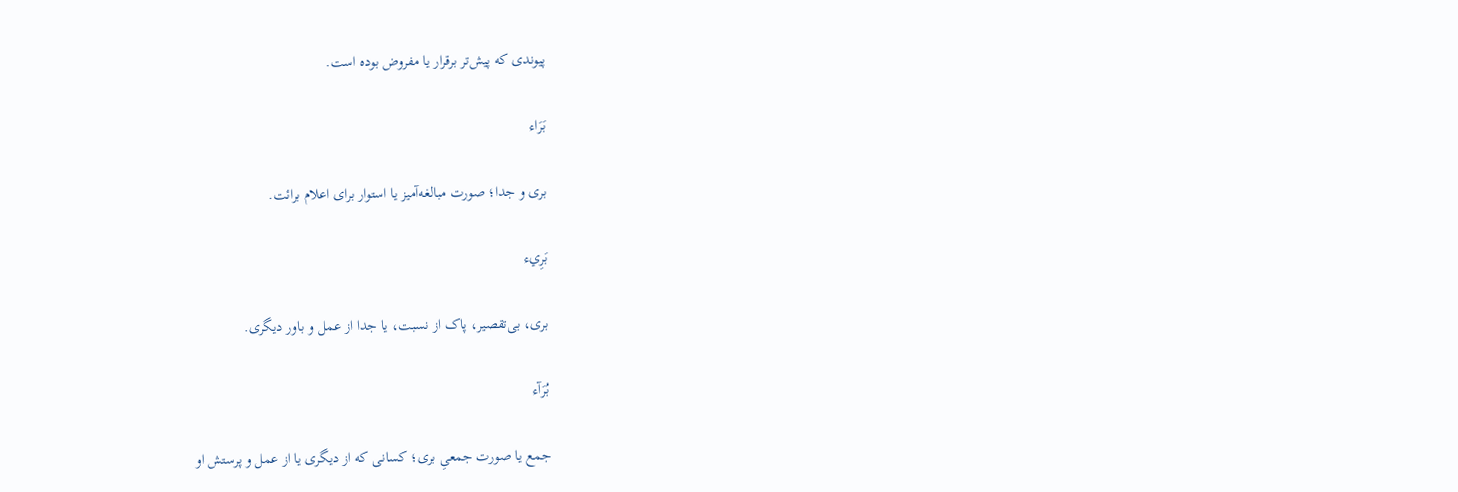پیوندی که پیش‌تر برقرار یا مفروض بوده است.

بَرَاء

بری و جدا؛ صورت مبالغه‌آمیز یا استوار برای اعلام برائت.

بَرِيء

بری، بی‌تقصیر، پاک از نسبت، یا جدا از عمل و باور دیگری.

بُرَآء

جمع یا صورت جمعیِ بری؛ کسانی که از دیگری یا از عمل و پرستش او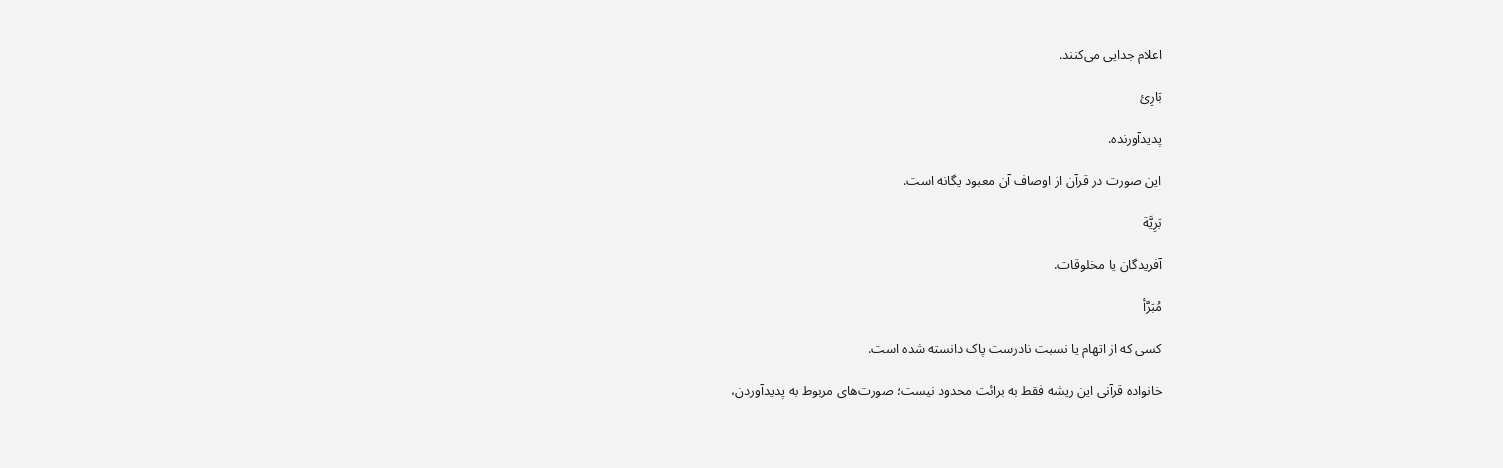اعلام جدایی می‌کنند.

بَارِئ

پدیدآورنده.

این صورت در قرآن از اوصاف آن معبود یگانه است.

بَرِيَّة

آفریدگان یا مخلوقات.

مُبَرَّأ

کسی که از اتهام یا نسبت نادرست پاک دانسته شده است.

خانواده قرآنی این ریشه فقط به برائت محدود نیست؛ صورت‌های مربوط به پدیدآوردن،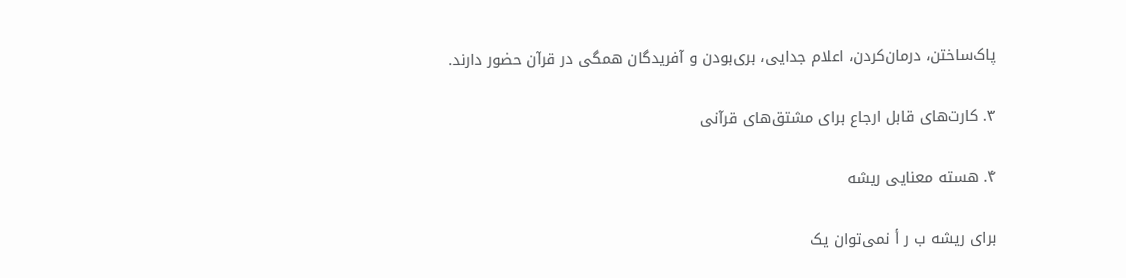پاک‌ساختن، درمان‌کردن، اعلام جدایی، بری‌بودن و آفریدگان همگی در قرآن حضور دارند.

۳. کارت‌های قابل ارجاع برای مشتق‌های قرآنی

۴. هسته معنایی ریشه

برای ریشه ب ر أ نمی‌توان یک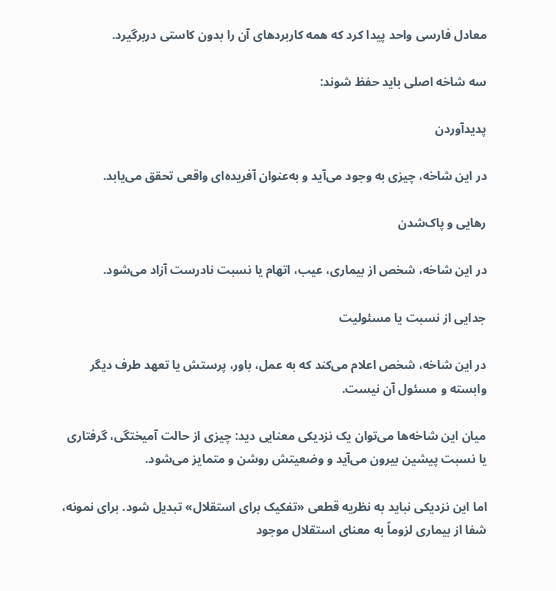معادل فارسی واحد پیدا کرد که همه کاربردهای آن را بدون کاستی دربرگیرد.

سه شاخه اصلی باید حفظ شوند:

پدیدآوردن

در این شاخه، چیزی به وجود می‌آید و به‌عنوان آفریده‌ای واقعی تحقق می‌یابد.

رهایی و پاک‌شدن

در این شاخه، شخص از بیماری، عیب، اتهام یا نسبت نادرست آزاد می‌شود.

جدایی از نسبت یا مسئولیت

در این شاخه، شخص اعلام می‌کند که به عمل، باور، پرستش یا تعهد طرف دیگر وابسته و مسئول آن نیست.

میان این شاخه‌ها می‌توان یک نزدیکی معنایی دید: چیزی از حالت آمیختگی، گرفتاری یا نسبت پیشین بیرون می‌آید و وضعیتش روشن و متمایز می‌شود.

اما این نزدیکی نباید به نظریه قطعی «تفکیک برای استقلال» تبدیل شود. برای نمونه، شفا از بیماری لزوماً به معنای استقلال موجود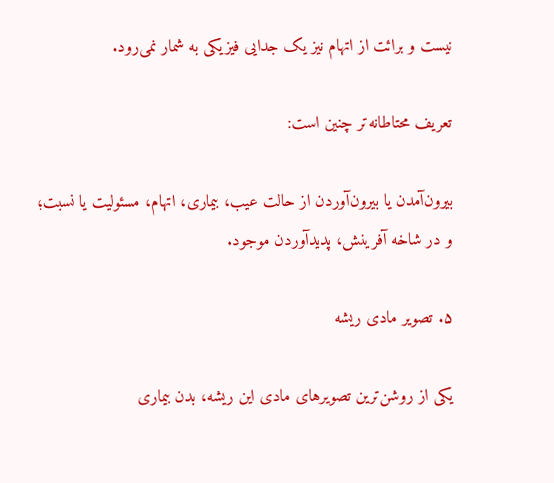نیست و برائت از اتهام نیز یک جدایی فیزیکی به شمار نمی‌رود.

تعریف محتاطانه‌تر چنین است:

بیرون‌آمدن یا بیرون‌آوردن از حالت عیب، بیماری، اتهام، مسئولیت یا نسبت؛ و در شاخه آفرینش، پدیدآوردن موجود.

۵. تصویر مادی ریشه

یکی از روشن‌ترین تصویرهای مادی این ریشه، بدن بیماری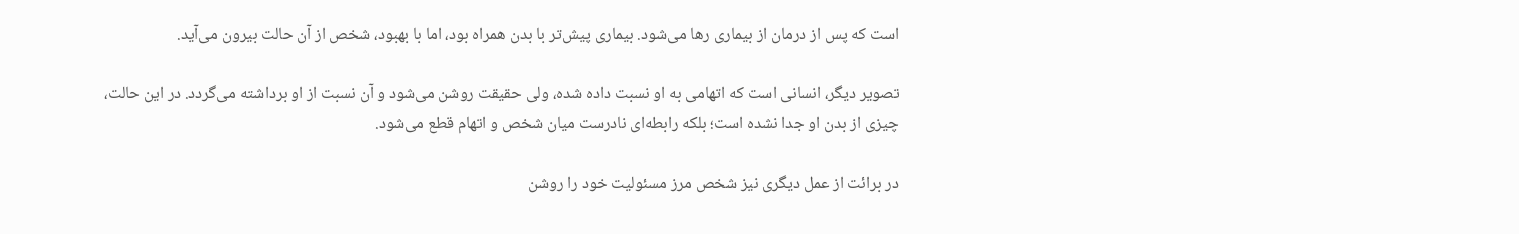است که پس از درمان از بیماری رها می‌شود. بیماری پیش‌تر با بدن همراه بود، اما با بهبود، شخص از آن حالت بیرون می‌آید.

تصویر دیگر، انسانی است که اتهامی به او نسبت داده شده، ولی حقیقت روشن می‌شود و آن نسبت از او برداشته می‌گردد. در این حالت، چیزی از بدن او جدا نشده است؛ بلکه رابطه‌ای نادرست میان شخص و اتهام قطع می‌شود.

در برائت از عمل دیگری نیز شخص مرز مسئولیت خود را روشن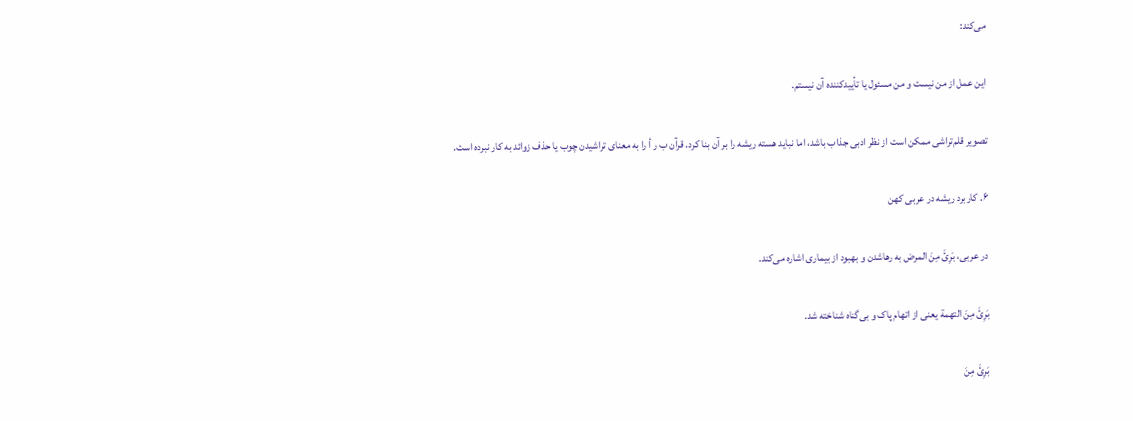می‌کند:

این عمل از من نیست و من مسئول یا تأییدکننده آن نیستم.

تصویر قلم‌تراشی ممکن است از نظر ادبی جذاب باشد، اما نباید هسته ریشه را بر آن بنا کرد. قرآن ب ر أ را به معنای تراشیدن چوب یا حذف زوائد به کار نبرده است.

۶. کاربرد ریشه در عربی کهن

در عربی، بَرِئَ مِنَ المرض به رهاشدن و بهبود از بیماری اشاره می‌کند.

بَرِئَ مِنَ التهمة یعنی از اتهام پاک و بی‌گناه شناخته شد.

بَرِئَ مِنَ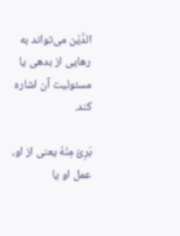الدَّيْن می‌تواند به رهایی از بدهی یا مسئولیت آن اشاره کند.

بَرِئَ مِنْهُ یعنی از او، عمل او یا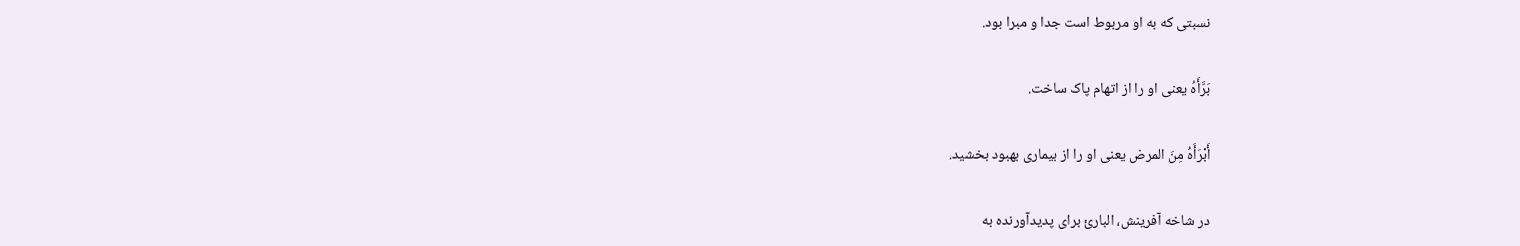نسبتی که به او مربوط است جدا و مبرا بود.

بَرَّأَهُ یعنی او را از اتهام پاک ساخت.

أَبْرَأَهُ مِنَ المرض یعنی او را از بیماری بهبود بخشید.

در شاخه آفرینش، البارئ برای پدیدآورنده به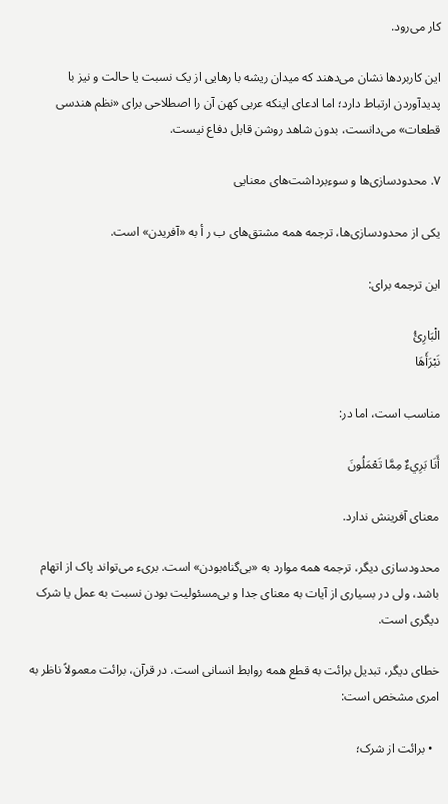کار می‌رود.

این کاربردها نشان می‌دهند که میدان ریشه با رهایی از یک نسبت یا حالت و نیز با پدیدآوردن ارتباط دارد؛ اما ادعای اینکه عربی کهن آن را اصطلاحی برای «نظم هندسی قطعات» می‌دانست، بدون شاهد روشن قابل دفاع نیست.

۷. محدودسازی‌ها و سوءبرداشت‌های معنایی

یکی از محدودسازی‌ها، ترجمه همه مشتق‌های ب ر أ به «آفریدن» است.

این ترجمه برای:

الْبَارِئُ
نَبْرَأَهَا

مناسب است، اما در:

أَنَا بَرِيءٌ مِمَّا تَعْمَلُونَ

معنای آفرینش ندارد.

محدودسازی دیگر، ترجمه همه موارد به «بی‌گناه‌بودن» است. بریء می‌تواند پاک از اتهام باشد، ولی در بسیاری از آیات به معنای جدا و بی‌مسئولیت بودن نسبت به عمل یا شرک دیگری است.

خطای دیگر، تبدیل برائت به قطع همه روابط انسانی است. در قرآن، برائت معمولاً ناظر به امری مشخص است:

  • برائت از شرک؛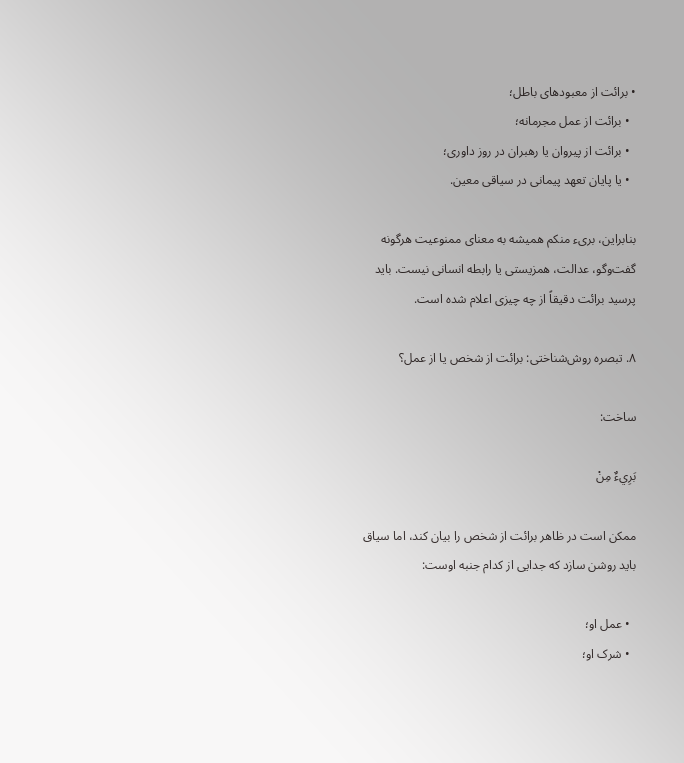• برائت از معبودهای باطل؛
  • برائت از عمل مجرمانه؛
  • برائت از پیروان یا رهبران در روز داوری؛
  • یا پایان تعهد پیمانی در سیاقی معین.

بنابراین، بریء منكم همیشه به معنای ممنوعیت هرگونه گفت‌وگو، عدالت، همزیستی یا رابطه انسانی نیست. باید پرسید برائت دقیقاً از چه چیزی اعلام شده است.

۸. تبصره روش‌شناختی: برائت از شخص یا از عمل؟

ساخت:

بَرِيءٌ مِنْ

ممکن است در ظاهر برائت از شخص را بیان کند، اما سیاق باید روشن سازد که جدایی از کدام جنبه اوست:

  • عمل او؛
  • شرک او؛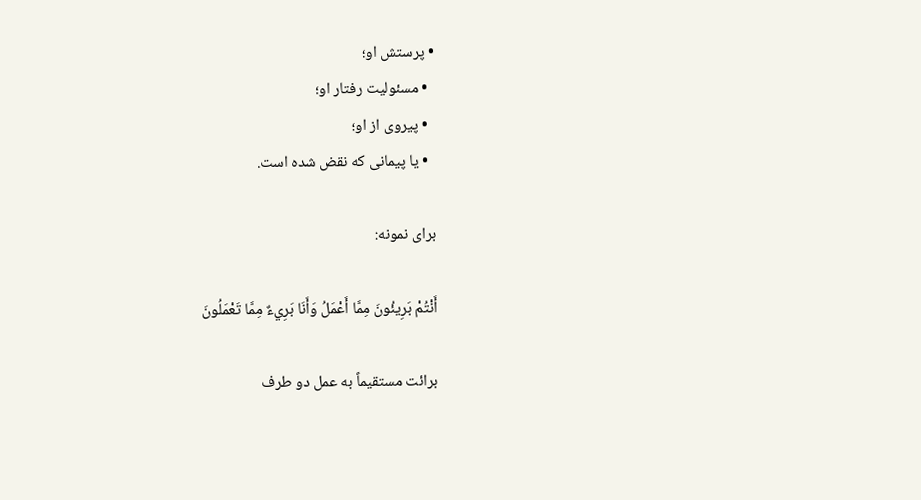• پرستش او؛
  • مسئولیت رفتار او؛
  • پیروی از او؛
  • یا پیمانی که نقض شده است.

برای نمونه:

أَنْتُمْ بَرِيئُونَ مِمَّا أَعْمَلُ وَأَنَا بَرِيءٌ مِمَّا تَعْمَلُونَ

برائت مستقیماً به عمل دو طرف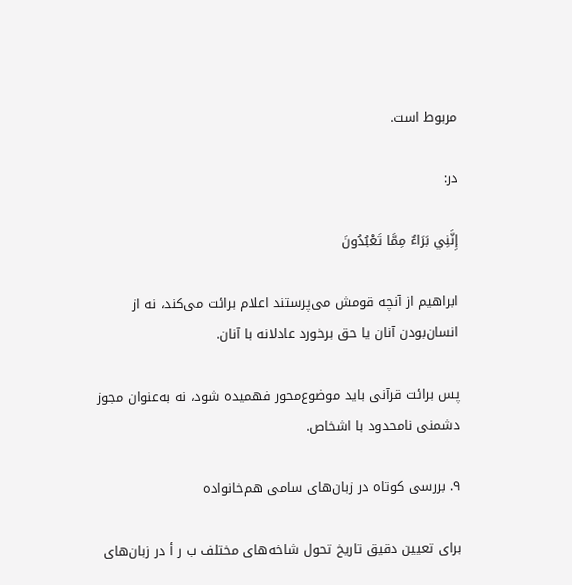مربوط است.

در:

إِنَّنِي بَرَاءٌ مِمَّا تَعْبُدُونَ

ابراهیم از آنچه قومش می‌پرستند اعلام برائت می‌کند، نه از انسان‌بودن آنان یا حق برخورد عادلانه با آنان.

پس برائت قرآنی باید موضوع‌محور فهمیده شود، نه به‌عنوان مجوز دشمنی نامحدود با اشخاص.

۹. بررسی کوتاه در زبان‌های سامی هم‌خانواده

برای تعیین دقیق تاریخ تحول شاخه‌های مختلف ب ر أ در زبان‌های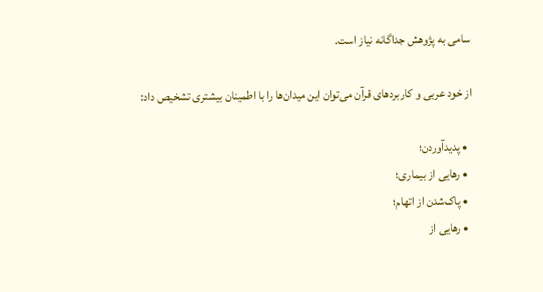سامی به پژوهش جداگانه نیاز است.

از خود عربی و کاربردهای قرآن می‌توان این میدان‌ها را با اطمینان بیشتری تشخیص داد:

  • پدیدآوردن؛
  • رهایی از بیماری؛
  • پاک‌شدن از اتهام؛
  • رهایی از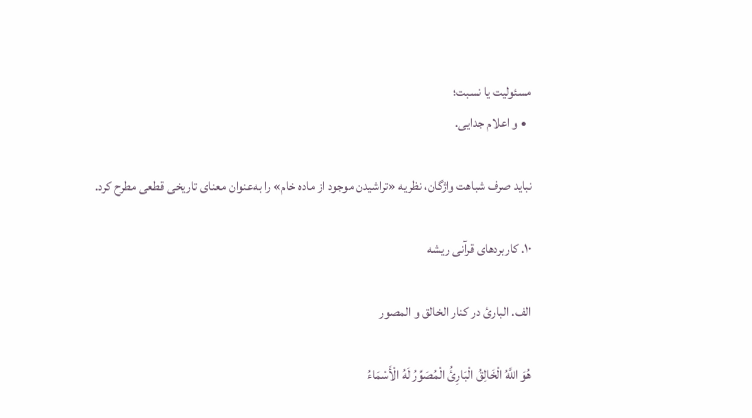مسئولیت یا نسبت؛
  • و اعلام جدایی.

نباید صرف شباهت واژگان، نظریه «تراشیدن موجود از ماده خام» را به‌عنوان معنای تاریخی قطعی مطرح کرد.

۱۰. کاربردهای قرآنی ریشه

الف. البارئ در کنار الخالق و المصور

هُوَ اللَّهُ الْخَالِقُ الْبَارِئُ الْمُصَوِّرُ لَهُ الْأَسْمَاءُ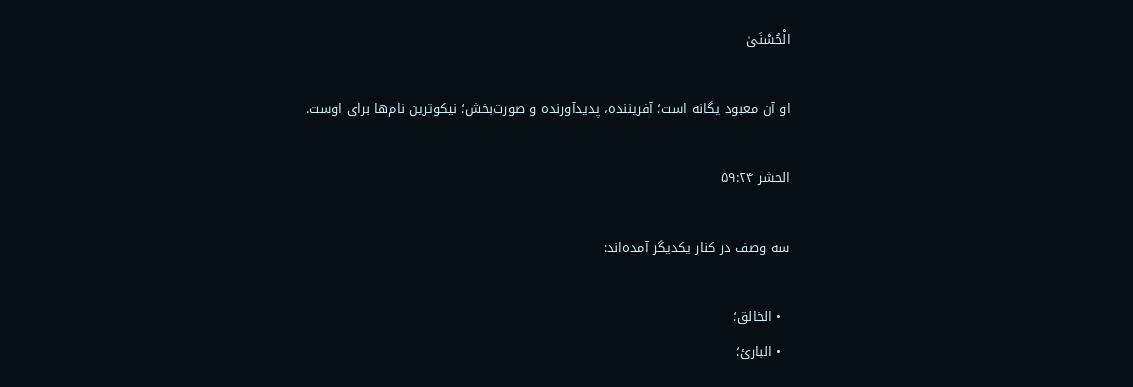الْحُسْنَىٰ

او آن معبود یگانه است؛ آفریننده، پدیدآورنده و صورت‌بخش؛ نیکوترین نام‌ها برای اوست.

الحشر ۵۹:۲۴

سه وصف در کنار یکدیگر آمده‌اند:

  • الخالق؛
  • البارئ؛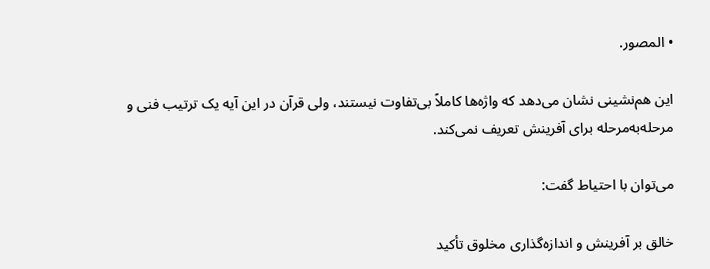• المصور.

این هم‌نشینی نشان می‌دهد که واژه‌ها کاملاً بی‌تفاوت نیستند، ولی قرآن در این آیه یک ترتیب فنی و مرحله‌به‌مرحله برای آفرینش تعریف نمی‌کند.

می‌توان با احتیاط گفت:

خالق بر آفرینش و اندازه‌گذاری مخلوق تأکید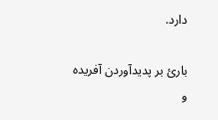دارد.

بارئ بر پدیدآوردن آفریده و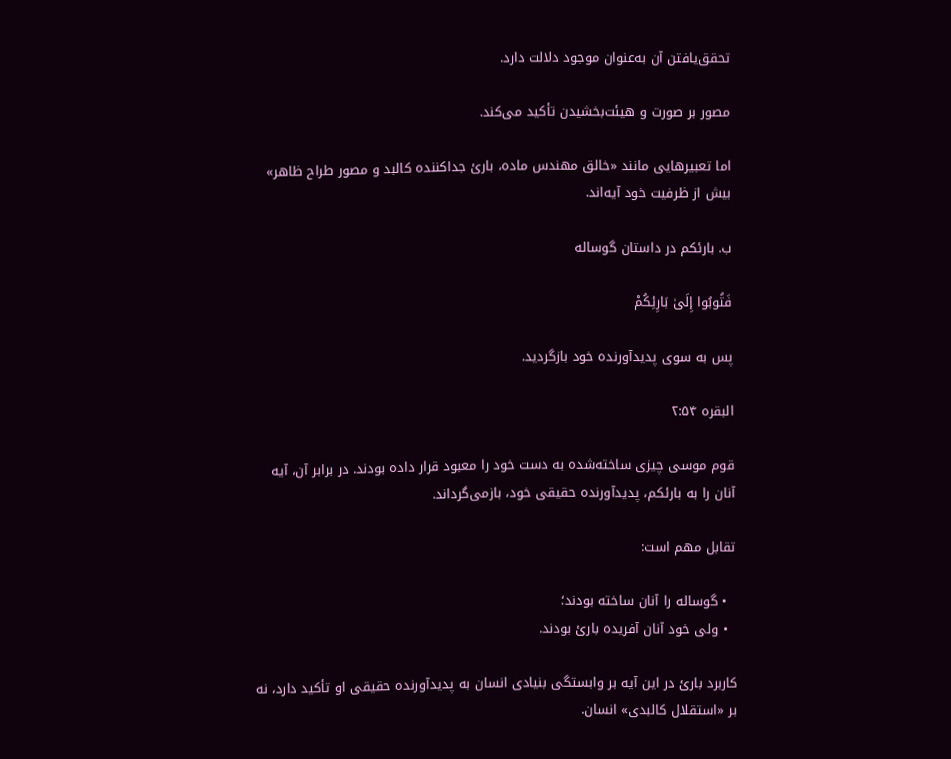تحقق‌یافتن آن به‌عنوان موجود دلالت دارد.

مصور بر صورت و هیئت‌بخشیدن تأکید می‌کند.

اما تعبیرهایی مانند «خالق مهندس ماده، بارئ جداکننده کالبد و مصور طراح ظاهر» بیش از ظرفیت خود آیه‌اند.

ب. بارئکم در داستان گوساله

فَتُوبُوا إِلَىٰ بَارِئِكُمْ

پس به سوی پدیدآورنده خود بازگردید.

البقره ۲:۵۴

قوم موسی چیزی ساخته‌شده به دست خود را معبود قرار داده بودند. در برابر آن، آیه آنان را به بارئكم، پدیدآورنده حقیقی خود، بازمی‌گرداند.

تقابل مهم است:

  • گوساله را آنان ساخته بودند؛
  • ولی خود آنان آفریده بارئ بودند.

کاربرد بارئ در این آیه بر وابستگی بنیادی انسان به پدیدآورنده حقیقی او تأکید دارد، نه بر «استقلال کالبدی» انسان.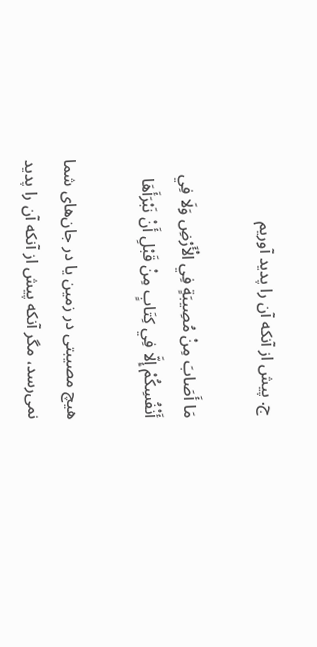ج. پیش از آنکه آن را پدید آوریم

مَا أَصَابَ مِنْ مُصِيبَةٍ فِي الْأَرْضِ وَلَا فِي أَنْفُسِكُمْ إِلَّا فِي كِتَابٍ مِنْ قَبْلِ أَنْ نَبْرَأَهَا

هیچ مصیبتی در زمین یا در جان‌های شما نمی‌رسد، مگر آنکه پیش از آنکه آن را پدید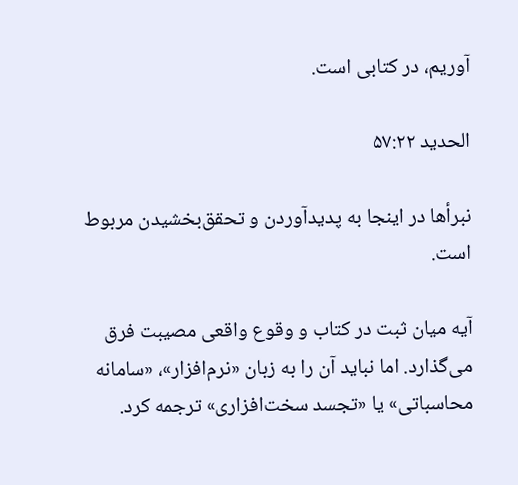آوریم، در کتابی است.

الحدید ۵۷:۲۲

نبرأها در اینجا به پدیدآوردن و تحقق‌بخشیدن مربوط است.

آیه میان ثبت در کتاب و وقوع واقعی مصیبت فرق می‌گذارد. اما نباید آن را به زبان «نرم‌افزار»، «سامانه محاسباتی» یا «تجسد سخت‌افزاری» ترجمه کرد.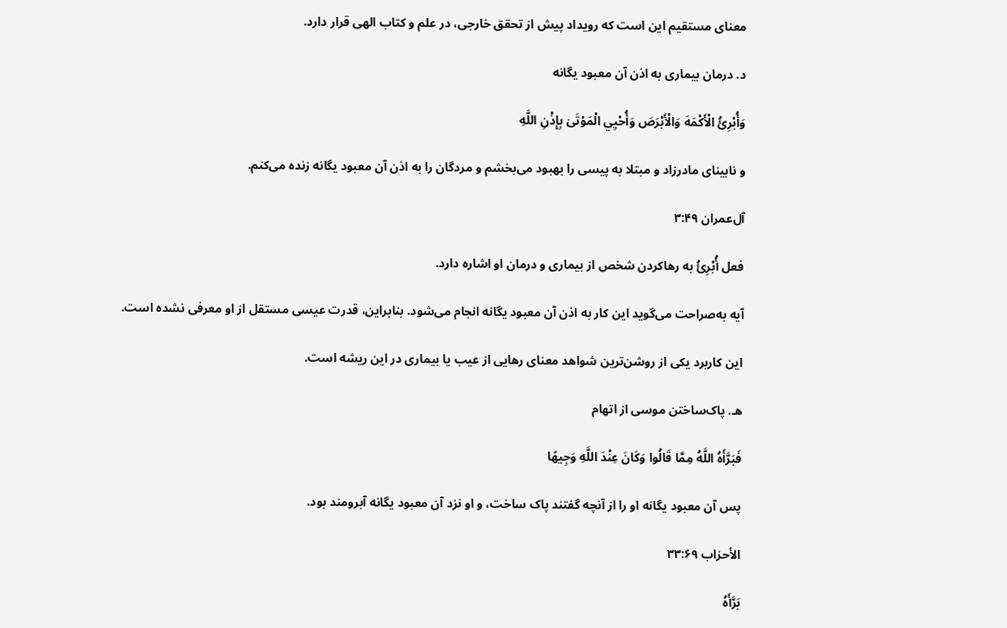معنای مستقیم این است که رویداد پیش از تحقق خارجی، در علم و کتاب الهی قرار دارد.

د. درمان بیماری به اذن آن معبود یگانه

وَأُبْرِئُ الْأَكْمَهَ وَالْأَبْرَصَ وَأُحْيِي الْمَوْتَىٰ بِإِذْنِ اللَّهِ

و نابینای مادرزاد و مبتلا به پیسی را بهبود می‌بخشم و مردگان را به اذن آن معبود یگانه زنده می‌کنم.

آل‌عمران ۳:۴۹

فعل أُبْرِئُ به رهاکردن شخص از بیماری و درمان او اشاره دارد.

آیه به‌صراحت می‌گوید این کار به اذن آن معبود یگانه انجام می‌شود. بنابراین، قدرت عیسی مستقل از او معرفی نشده است.

این کاربرد یکی از روشن‌ترین شواهد معنای رهایی از عیب یا بیماری در این ریشه است.

هـ. پاک‌ساختن موسی از اتهام

فَبَرَّأَهُ اللَّهُ مِمَّا قَالُوا وَكَانَ عِنْدَ اللَّهِ وَجِيهًا

پس آن معبود یگانه او را از آنچه گفتند پاک ساخت، و او نزد آن معبود یگانه آبرومند بود.

الأحزاب ۳۳:۶۹

بَرَّأَهُ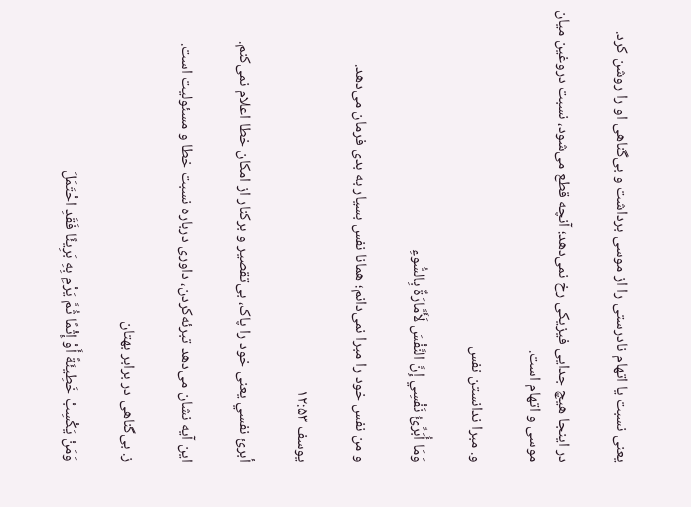یعنی نسبت یا اتهام نادرستی را از موسی برداشت و بی‌گناهی او را روشن کرد.

در اینجا هیچ جدایی فیزیکی رخ نمی‌دهد؛ آنچه قطع می‌شود، نسبت دروغین میان موسی و اتهام است.

و. مبرا ندانستن نفس

وَمَا أُبَرِّئُ نَفْسِي إِنَّ النَّفْسَ لَأَمَّارَةٌ بِالسُّوءِ

و من نفس خود را مبرا نمی‌دانم؛ همانا نفس بسیار به بدی فرمان می‌دهد.

یوسف ۱۲:۵۳

أبرئ نفسي یعنی خود را پاک، بی‌تقصیر و برکنار از امکان خطا اعلام نمی‌کنم.

این آیه نشان می‌دهد تبرئه‌کردن، داوری درباره نسبت خطا و مسئولیت است.

ز. بی‌گناهی در برابر بهتان

وَمَنْ يَكْسِبْ خَطِيئَةً أَوْ إِثْمًا ثُمَّ يَرْمِ بِهِ بَرِيئًا فَقَدِ احْتَمَلَ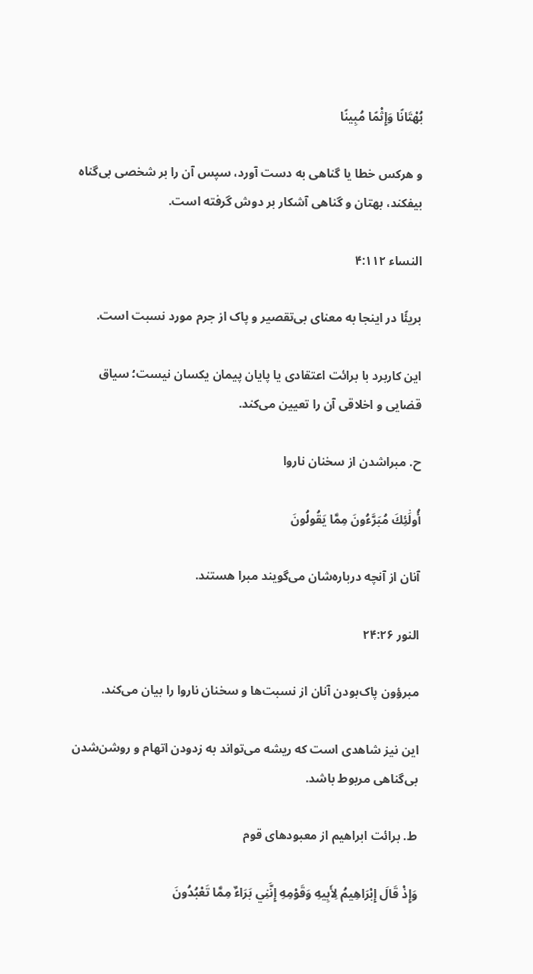بُهْتَانًا وَإِثْمًا مُبِينًا

و هرکس خطا یا گناهی به دست آورد، سپس آن را بر شخصی بی‌گناه بیفکند، بهتان و گناهی آشکار بر دوش گرفته است.

النساء ۴:۱۱۲

بريئًا در اینجا به معنای بی‌تقصیر و پاک از جرم مورد نسبت است.

این کاربرد با برائت اعتقادی یا پایان پیمان یکسان نیست؛ سیاق قضایی و اخلاقی آن را تعیین می‌کند.

ح. مبراشدن از سخنان ناروا

أُولَٰئِكَ مُبَرَّءُونَ مِمَّا يَقُولُونَ

آنان از آنچه درباره‌شان می‌گویند مبرا هستند.

النور ۲۴:۲۶

مبرؤون پاک‌بودن آنان از نسبت‌ها و سخنان ناروا را بیان می‌کند.

این نیز شاهدی است که ریشه می‌تواند به زدودن اتهام و روشن‌شدن بی‌گناهی مربوط باشد.

ط. برائت ابراهیم از معبودهای قوم

وَإِذْ قَالَ إِبْرَاهِيمُ لِأَبِيهِ وَقَوْمِهِ إِنَّنِي بَرَاءٌ مِمَّا تَعْبُدُونَ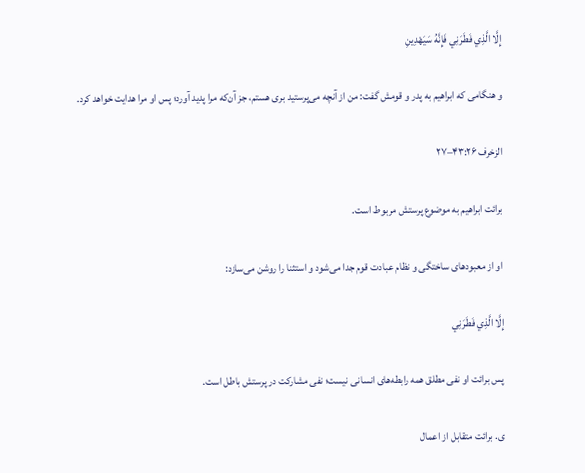إِلَّا الَّذِي فَطَرَنِي فَإِنَّهُ سَيَهْدِينِ

و هنگامی که ابراهیم به پدر و قومش گفت: من از آنچه می‌پرستید بری هستم، جز آن‌که مرا پدید آورد؛ پس او مرا هدایت خواهد کرد.

الزخرف ۴۳:۲۶–۲۷

برائت ابراهیم به موضوع پرستش مربوط است.

او از معبودهای ساختگی و نظام عبادت قوم جدا می‌شود و استثنا را روشن می‌سازد:

إِلَّا الَّذِي فَطَرَنِي

پس برائت او نفی مطلق همه رابطه‌های انسانی نیست؛ نفی مشارکت در پرستش باطل است.

ی. برائت متقابل از اعمال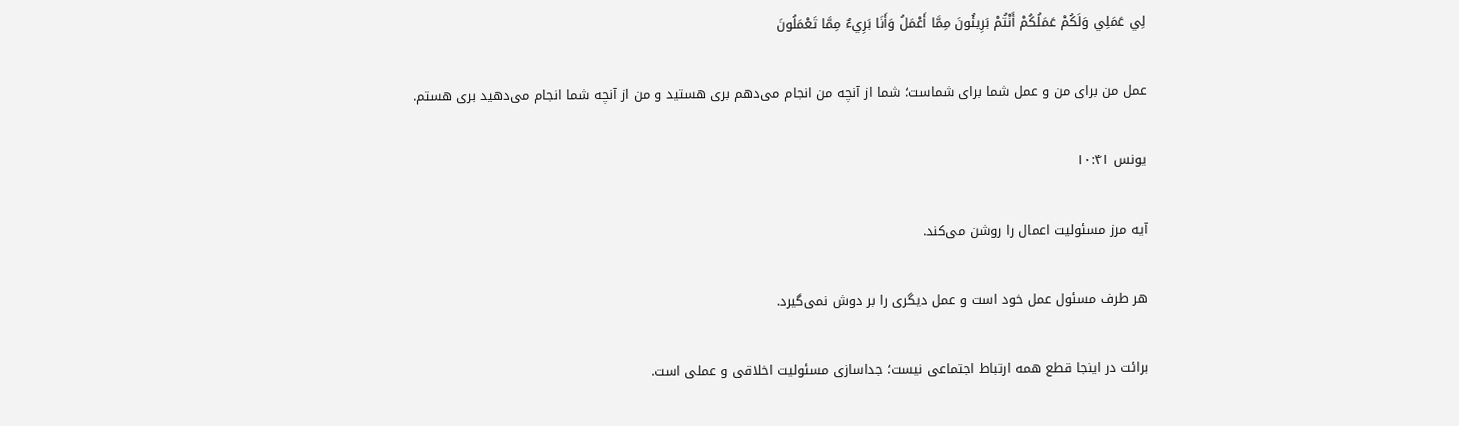لِي عَمَلِي وَلَكُمْ عَمَلُكُمْ أَنْتُمْ بَرِيئُونَ مِمَّا أَعْمَلُ وَأَنَا بَرِيءٌ مِمَّا تَعْمَلُونَ

عمل من برای من و عمل شما برای شماست؛ شما از آنچه من انجام می‌دهم بری هستید و من از آنچه شما انجام می‌دهید بری هستم.

یونس ۱۰:۴۱

آیه مرز مسئولیت اعمال را روشن می‌کند.

هر طرف مسئول عمل خود است و عمل دیگری را بر دوش نمی‌گیرد.

برائت در اینجا قطع همه ارتباط اجتماعی نیست؛ جداسازی مسئولیت اخلاقی و عملی است.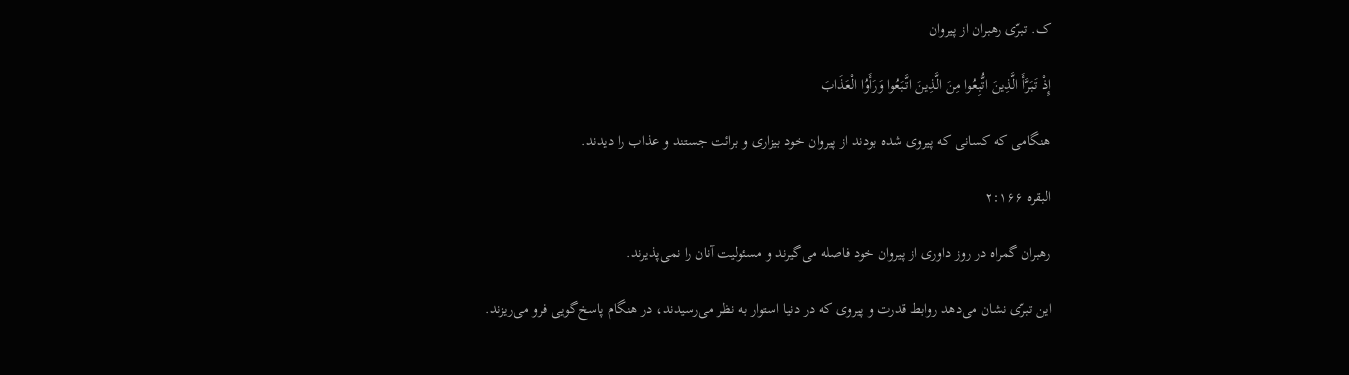ک. تبرّی رهبران از پیروان

إِذْ تَبَرَّأَ الَّذِينَ اتُّبِعُوا مِنَ الَّذِينَ اتَّبَعُوا وَرَأَوُا الْعَذَابَ

هنگامی که کسانی که پیروی شده بودند از پیروان خود بیزاری و برائت جستند و عذاب را دیدند.

البقره ۲:۱۶۶

رهبران گمراه در روز داوری از پیروان خود فاصله می‌گیرند و مسئولیت آنان را نمی‌پذیرند.

این تبرّی نشان می‌دهد روابط قدرت و پیروی که در دنیا استوار به نظر می‌رسیدند، در هنگام پاسخ‌گویی فرو می‌ریزند.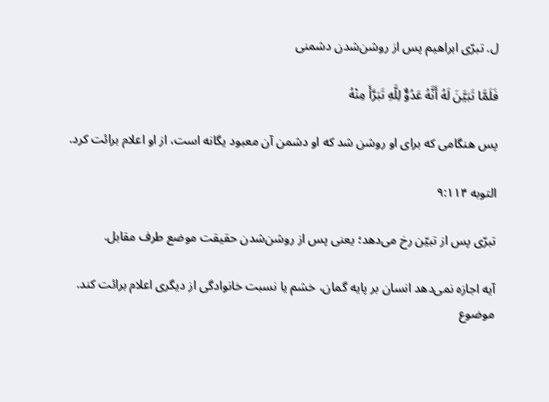ل. تبرّی ابراهیم پس از روشن‌شدن دشمنی

فَلَمَّا تَبَيَّنَ لَهُ أَنَّهُ عَدُوٌّ لِلَّهِ تَبَرَّأَ مِنْهُ

پس هنگامی که برای او روشن شد که او دشمن آن معبود یگانه است، از او اعلام برائت کرد.

التوبه ۹:۱۱۴

تبرّی پس از تبیّن رخ می‌دهد؛ یعنی پس از روشن‌شدن حقیقت موضع طرف مقابل.

آیه اجازه نمی‌دهد انسان بر پایه گمان، خشم یا نسبت خانوادگی از دیگری اعلام برائت کند. موضوع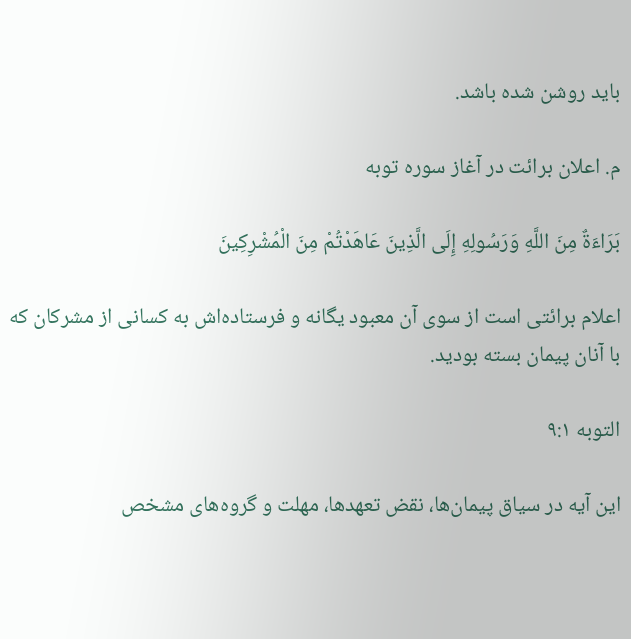باید روشن شده باشد.

م. اعلان برائت در آغاز سوره توبه

بَرَاءَةٌ مِنَ اللَّهِ وَرَسُولِهِ إِلَى الَّذِينَ عَاهَدْتُمْ مِنَ الْمُشْرِكِينَ

اعلام برائتی است از سوی آن معبود یگانه و فرستاده‌اش به کسانی از مشرکان که با آنان پیمان بسته بودید.

التوبه ۹:۱

این آیه در سیاق پیمان‌ها، نقض تعهدها، مهلت و گروه‌های مشخص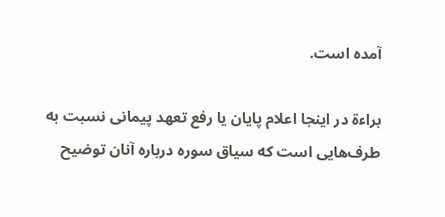آمده است.

براءة در اینجا اعلام پایان یا رفع تعهد پیمانی نسبت به طرف‌هایی است که سیاق سوره درباره آنان توضیح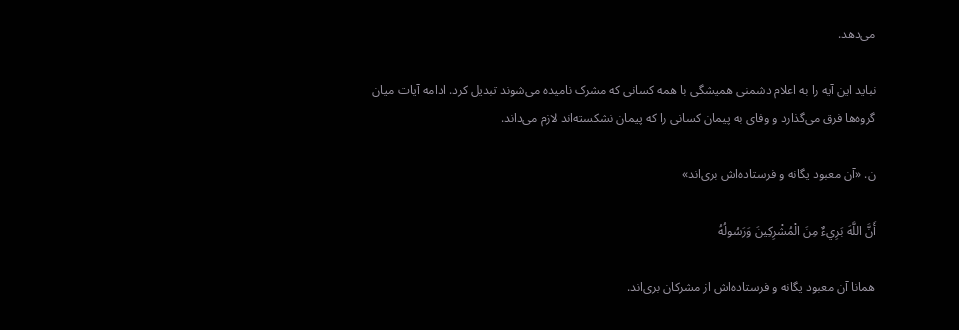می‌دهد.

نباید این آیه را به اعلام دشمنی همیشگی با همه کسانی که مشرک نامیده می‌شوند تبدیل کرد. ادامه آیات میان گروه‌ها فرق می‌گذارد و وفای به پیمان کسانی را که پیمان نشکسته‌اند لازم می‌داند.

ن. «آن معبود یگانه و فرستاده‌اش بری‌اند»

أَنَّ اللَّهَ بَرِيءٌ مِنَ الْمُشْرِكِينَ وَرَسُولُهُ

همانا آن معبود یگانه و فرستاده‌اش از مشرکان بری‌اند.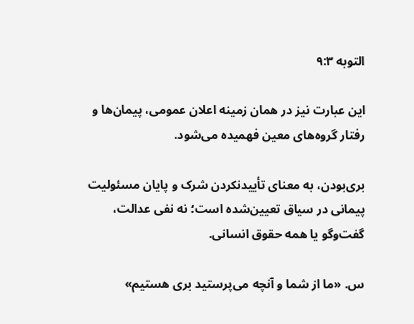التوبه ۹:۳

این عبارت نیز در همان زمینه اعلان عمومی، پیمان‌ها و رفتار گروه‌های معین فهمیده می‌شود.

بری‌بودن، به معنای تأییدنکردن شرک و پایان مسئولیت پیمانی در سیاق تعیین‌شده است؛ نه نفی عدالت، گفت‌وگو یا همه حقوق انسانی.

س. «ما از شما و آنچه می‌پرستید بری هستیم»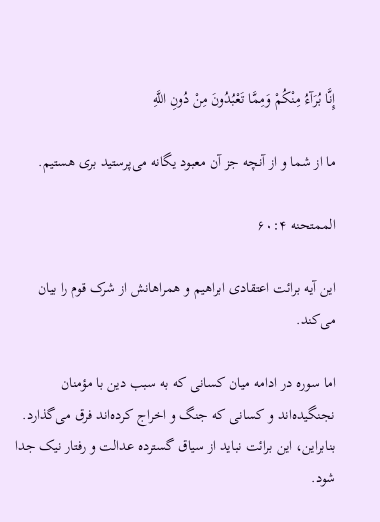إِنَّا بُرَآءُ مِنْكُمْ وَمِمَّا تَعْبُدُونَ مِنْ دُونِ اللَّهِ

ما از شما و از آنچه جز آن معبود یگانه می‌پرستید بری هستیم.

الممتحنه ۶۰:۴

این آیه برائت اعتقادی ابراهیم و همراهانش از شرک قوم را بیان می‌کند.

اما سوره در ادامه میان کسانی که به سبب دین با مؤمنان نجنگیده‌اند و کسانی که جنگ و اخراج کرده‌اند فرق می‌گذارد. بنابراین، این برائت نباید از سیاق گسترده عدالت و رفتار نیک جدا شود.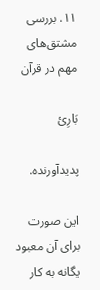۱۱. بررسی مشتق‌های مهم در قرآن

بَارِئ

پدیدآورنده.

این صورت برای آن معبود یگانه به کار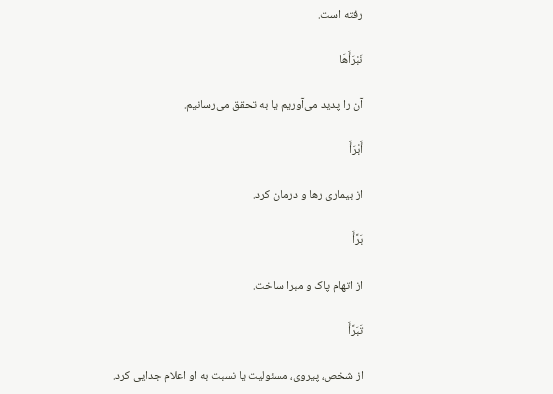رفته است.

نَبْرَأَهَا

آن را پدید می‌آوریم یا به تحقق می‌رسانیم.

أَبْرَأَ

از بیماری رها و درمان کرد.

بَرَّأَ

از اتهام پاک و مبرا ساخت.

تَبَرَّأَ

از شخص، پیروی، مسئولیت یا نسبت به او اعلام جدایی کرد.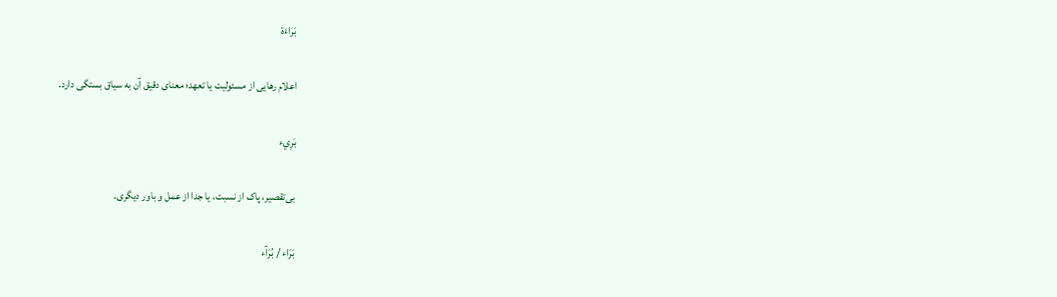بَرَاءَة

اعلام رهایی از مسئولیت یا تعهد؛ معنای دقیق آن به سیاق بستگی دارد.

بَرِيء

بی‌تقصیر، پاک از نسبت، یا جدا از عمل و باور دیگری.

بَرَاء / بُرَآء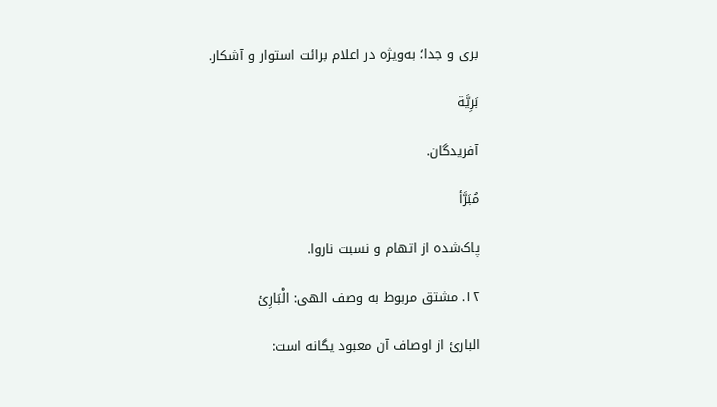بری و جدا؛ به‌ویژه در اعلام برائت استوار و آشکار.

بَرِيَّة

آفریدگان.

مُبَرَّأ

پاک‌شده از اتهام و نسبت ناروا.

۱۲. مشتق مربوط به وصف الهی: الْبَارِئ

البارئ از اوصاف آن معبود یگانه است: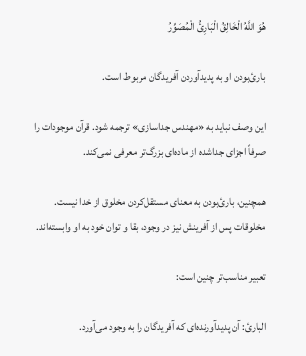هُوَ اللَّهُ الْخَالِقُ الْبَارِئُ الْمُصَوِّرُ

بارئ‌بودن او به پدیدآوردن آفریدگان مربوط است.

این وصف نباید به «مهندس جداسازی» ترجمه شود. قرآن موجودات را صرفاً اجزای جداشده از ماده‌ای بزرگ‌تر معرفی نمی‌کند.

همچنین، بارئ‌بودن به معنای مستقل‌کردن مخلوق از خدا نیست. مخلوقات پس از آفرینش نیز در وجود، بقا و توان خود به او وابسته‌اند.

تعبیر مناسب‌تر چنین است:

البارئ: آن پدیدآورنده‌ای که آفریدگان را به وجود می‌آورد.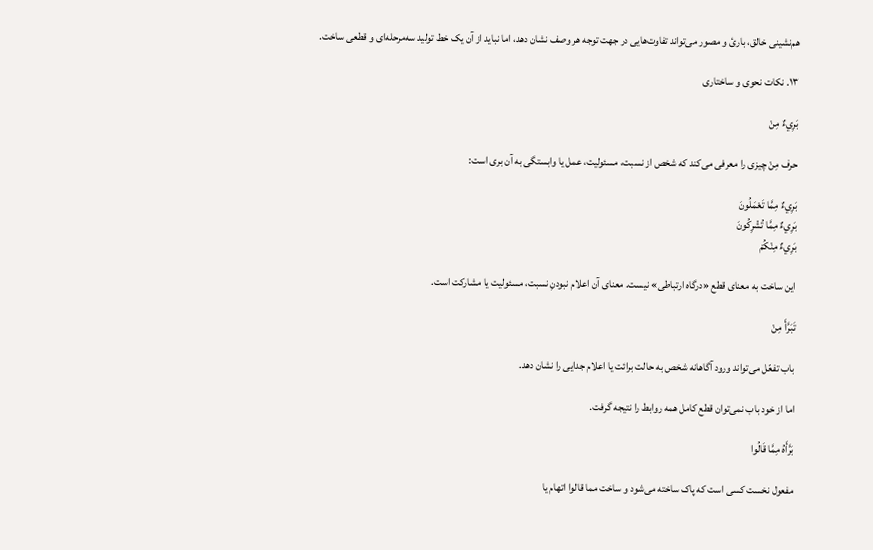هم‌نشینی خالق، بارئ و مصور می‌تواند تفاوت‌هایی در جهت توجه هر وصف نشان دهد، اما نباید از آن یک خط تولید سه‌مرحله‌ای و قطعی ساخت.

۱۳. نکات نحوی و ساختاری

بَرِيءٌ مِنْ

حرف مِنْ چیزی را معرفی می‌کند که شخص از نسبت، مسئولیت، عمل یا وابستگی به آن بری است:

بَرِيءٌ مِمَّا تَعْمَلُونَ
بَرِيءٌ مِمَّا تُشْرِكُونَ
بَرِيءٌ مِنْكُمْ

این ساخت به معنای قطع «درگاه ارتباطی» نیست. معنای آن اعلام نبودنِ نسبت، مسئولیت یا مشارکت است.

تَبَرَّأَ مِنْ

باب تفعّل می‌تواند ورود آگاهانه شخص به حالت برائت یا اعلام جدایی را نشان دهد.

اما از خود باب نمی‌توان قطع کامل همه روابط را نتیجه گرفت.

بَرَّأَهُ مِمَّا قَالُوا

مفعول نخست کسی است که پاک ساخته می‌شود و ساخت مما قالوا اتهام یا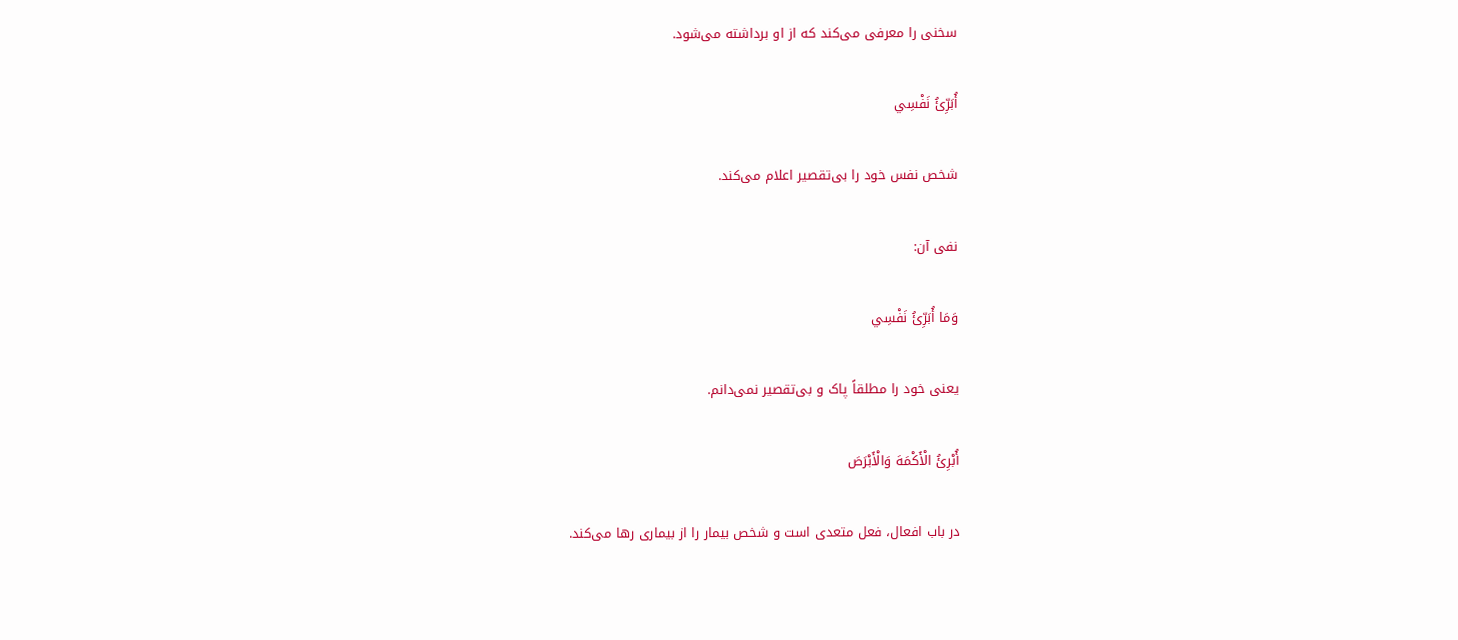سخنی را معرفی می‌کند که از او برداشته می‌شود.

أُبَرِّئُ نَفْسِي

شخص نفس خود را بی‌تقصیر اعلام می‌کند.

نفی آن:

وَمَا أُبَرِّئُ نَفْسِي

یعنی خود را مطلقاً پاک و بی‌تقصیر نمی‌دانم.

أُبْرِئُ الْأَكْمَهَ وَالْأَبْرَصَ

در باب افعال، فعل متعدی است و شخص بیمار را از بیماری رها می‌کند.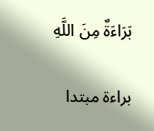بَرَاءَةٌ مِنَ اللَّهِ

براءة مبتدا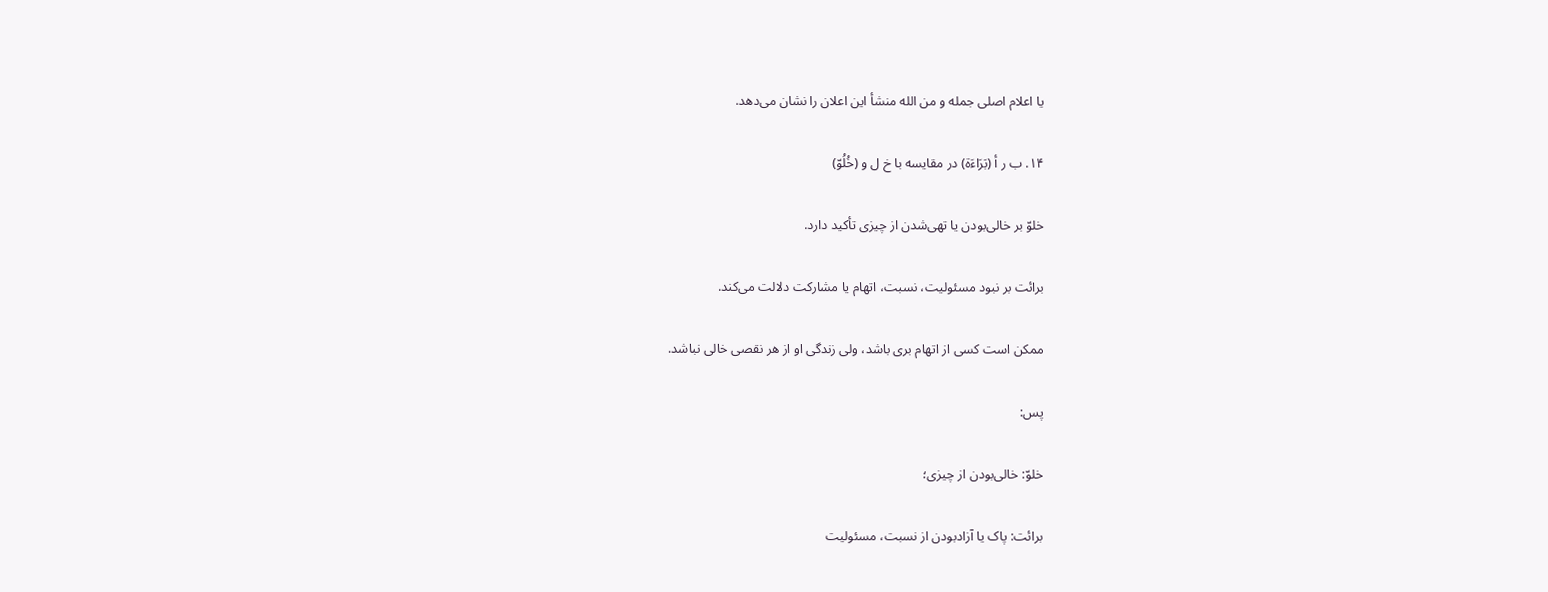یا اعلام اصلی جمله و من الله منشأ این اعلان را نشان می‌دهد.

۱۴. ب ر أ (بَرَاءَة) در مقایسه با خ ل و (خُلُوّ)

خلوّ بر خالی‌بودن یا تهی‌شدن از چیزی تأکید دارد.

برائت بر نبود مسئولیت، نسبت، اتهام یا مشارکت دلالت می‌کند.

ممکن است کسی از اتهام بری باشد، ولی زندگی او از هر نقصی خالی نباشد.

پس:

خلوّ: خالی‌بودن از چیزی؛

برائت: پاک یا آزادبودن از نسبت، مسئولیت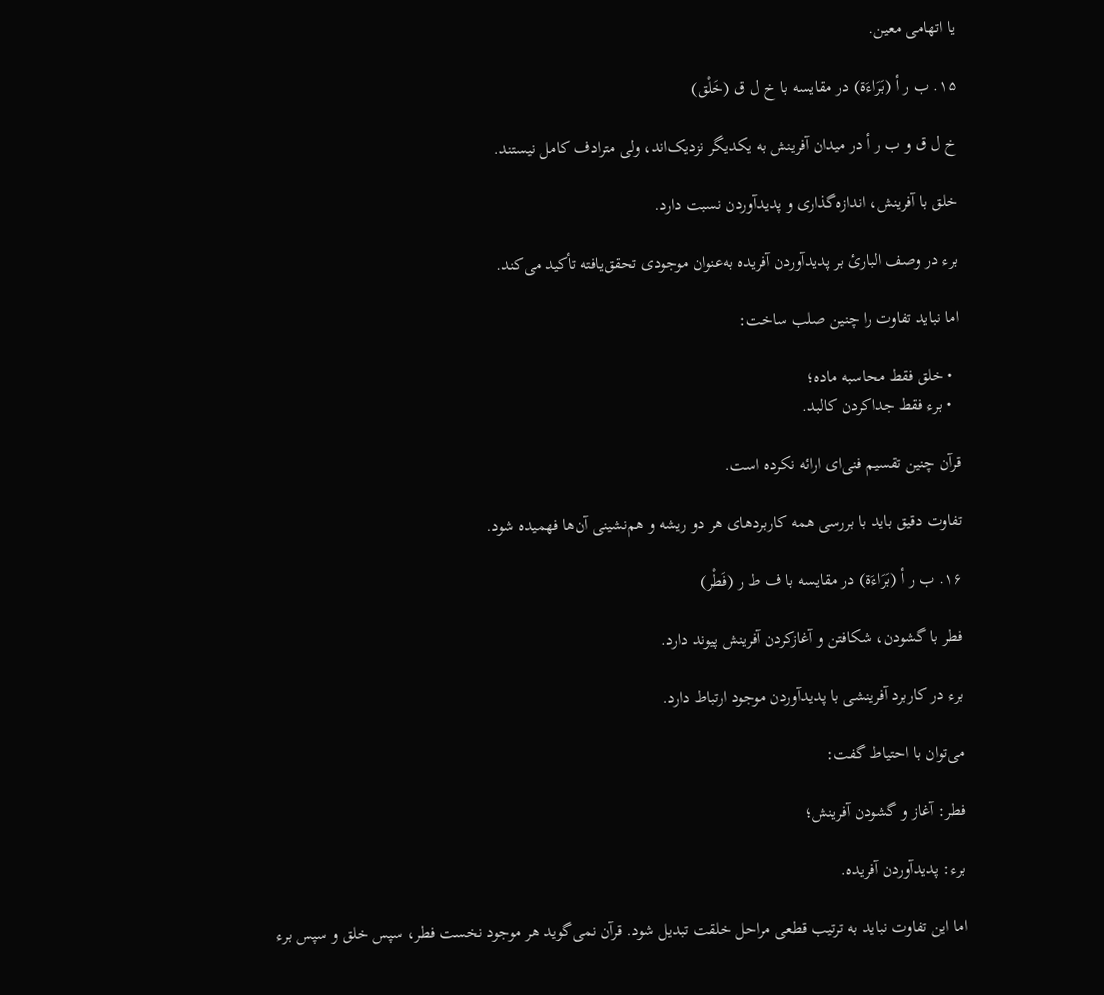یا اتهامی معین.

۱۵. ب ر أ (بَرَاءَة) در مقایسه با خ ل ق (خَلْق)

خ ل ق و ب ر أ در میدان آفرینش به یکدیگر نزدیک‌اند، ولی مترادف کامل نیستند.

خلق با آفرینش، اندازه‌گذاری و پدیدآوردن نسبت دارد.

برء در وصف البارئ بر پدیدآوردن آفریده به‌عنوان موجودی تحقق‌یافته تأکید می‌کند.

اما نباید تفاوت را چنین صلب ساخت:

  • خلق فقط محاسبه ماده؛
  • برء فقط جداکردن کالبد.

قرآن چنین تقسیم فنی‌ای ارائه نکرده است.

تفاوت دقیق باید با بررسی همه کاربردهای هر دو ریشه و هم‌نشینی آن‌ها فهمیده شود.

۱۶. ب ر أ (بَرَاءَة) در مقایسه با ف ط ر (فَطْر)

فطر با گشودن، شکافتن و آغازکردن آفرینش پیوند دارد.

برء در کاربرد آفرینشی با پدیدآوردن موجود ارتباط دارد.

می‌توان با احتیاط گفت:

فطر: آغاز و گشودن آفرینش؛

برء: پدیدآوردن آفریده.

اما این تفاوت نباید به ترتیب قطعی مراحل خلقت تبدیل شود. قرآن نمی‌گوید هر موجود نخست فطر، سپس خلق و سپس برء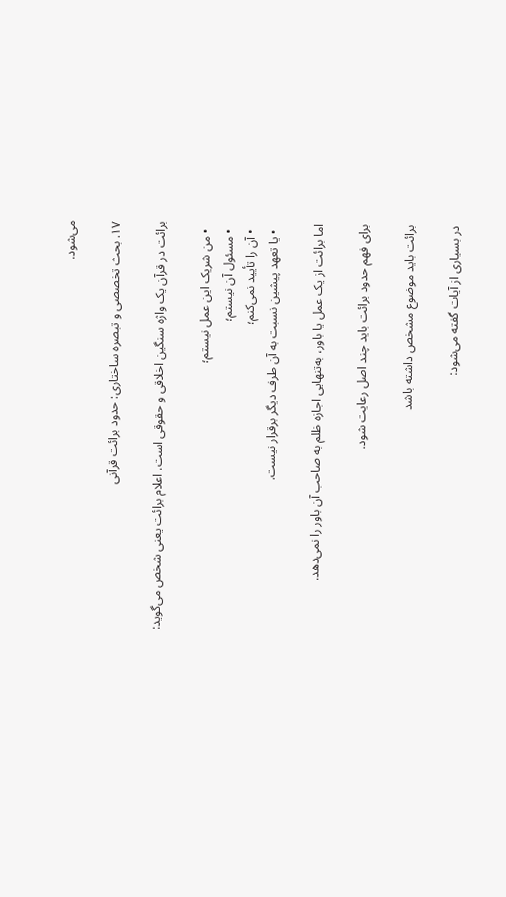می‌شود.

۱۷. بحث تخصصی و تبصره ساختاری: حدود برائت قرآنی

برائت در قرآن یک واژه سنگین اخلاقی و حقوقی است. اعلام برائت یعنی شخص می‌گوید:

  • من شریک این عمل نیستم؛
  • مسئول آن نیستم؛
  • آن را تأیید نمی‌کنم؛
  • یا تعهد پیشین نسبت به آن طرف دیگر برقرار نیست.

اما برائت از یک عمل یا باور، به‌تنهایی اجازه ظلم به صاحب آن باور را نمی‌دهد.

برای فهم حدود برائت باید چند اصل رعایت شود.

برائت باید موضوع مشخص داشته باشد

در بسیاری از آیات گفته می‌شود: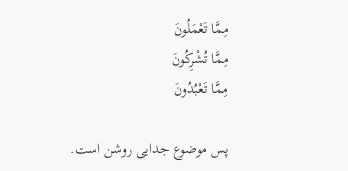مِمَّا تَعْمَلُونَ
مِمَّا تُشْرِكُونَ
مِمَّا تَعْبُدُونَ

پس موضوع جدایی روشن است.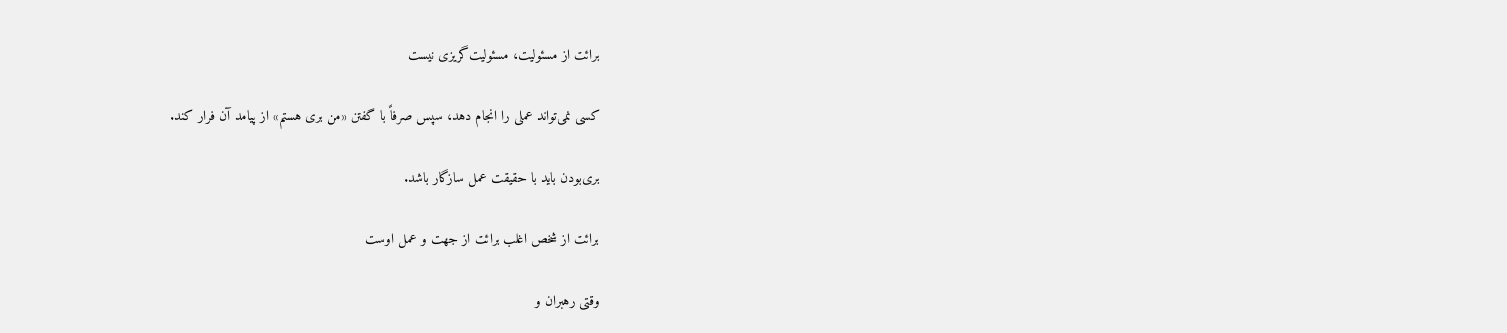برائت از مسئولیت، مسئولیت‌گریزی نیست

کسی نمی‌تواند عملی را انجام دهد، سپس صرفاً با گفتن «من بری هستم» از پیامد آن فرار کند.

بری‌بودن باید با حقیقت عمل سازگار باشد.

برائت از شخص اغلب برائت از جهت و عمل اوست

وقتی رهبران و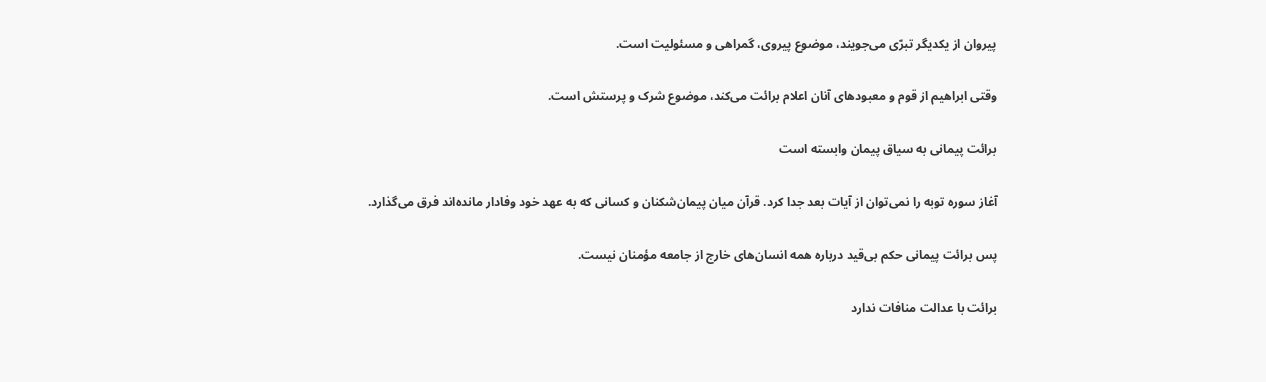پیروان از یکدیگر تبرّی می‌جویند، موضوع پیروی، گمراهی و مسئولیت است.

وقتی ابراهیم از قوم و معبودهای آنان اعلام برائت می‌کند، موضوع شرک و پرستش است.

برائت پیمانی به سیاق پیمان وابسته است

آغاز سوره توبه را نمی‌توان از آیات بعد جدا کرد. قرآن میان پیمان‌شکنان و کسانی که به عهد خود وفادار مانده‌اند فرق می‌گذارد.

پس برائت پیمانی حکم بی‌قید درباره همه انسان‌های خارج از جامعه مؤمنان نیست.

برائت با عدالت منافات ندارد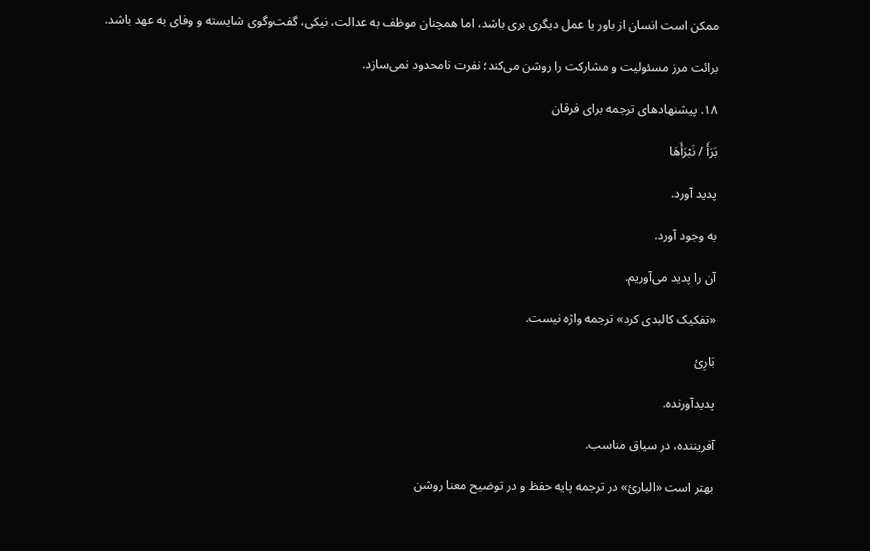ممکن است انسان از باور یا عمل دیگری بری باشد، اما همچنان موظف به عدالت، نیکی، گفت‌وگوی شایسته و وفای به عهد باشد.

برائت مرز مسئولیت و مشارکت را روشن می‌کند؛ نفرت نامحدود نمی‌سازد.

۱۸. پیشنهادهای ترجمه برای فرقان

بَرَأَ / نَبْرَأَهَا

پدید آورد.

به وجود آورد.

آن را پدید می‌آوریم.

«تفکیک کالبدی کرد» ترجمه واژه نیست.

بَارِئ

پدیدآورنده.

آفریننده، در سیاق مناسب.

بهتر است «البارئ» در ترجمه پایه حفظ و در توضیح معنا روشن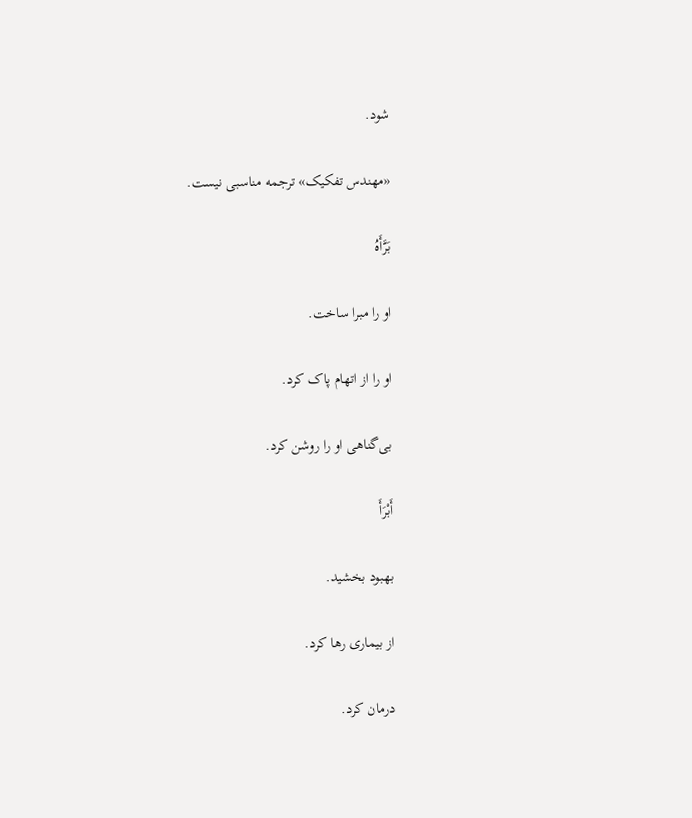شود.

«مهندس تفکیک» ترجمه مناسبی نیست.

بَرَّأَهُ

او را مبرا ساخت.

او را از اتهام پاک کرد.

بی‌گناهی او را روشن کرد.

أَبْرَأَ

بهبود بخشید.

از بیماری رها کرد.

درمان کرد.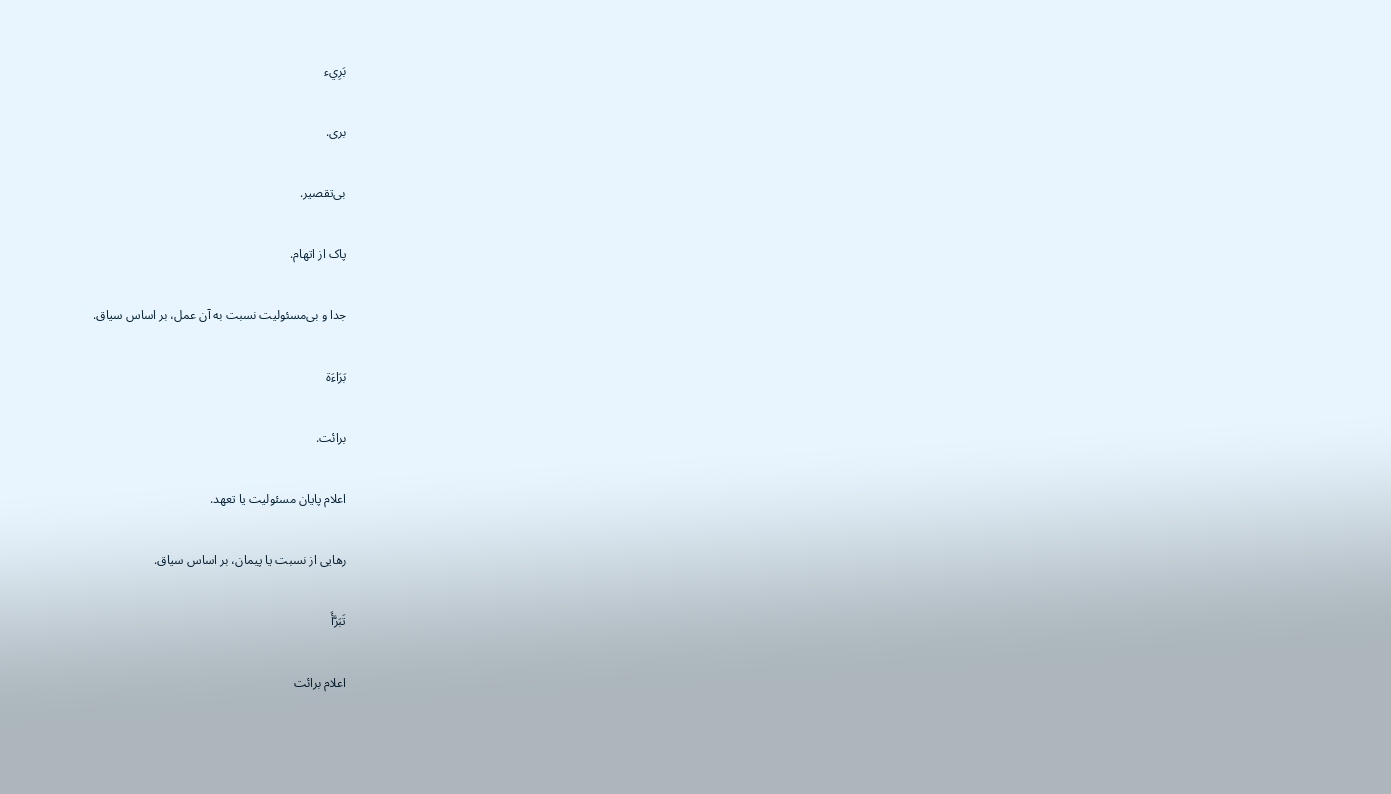بَرِيء

بری.

بی‌تقصیر.

پاک از اتهام.

جدا و بی‌مسئولیت نسبت به آن عمل، بر اساس سیاق.

بَرَاءَة

برائت.

اعلام پایان مسئولیت یا تعهد.

رهایی از نسبت یا پیمان، بر اساس سیاق.

تَبَرَّأَ

اعلام برائت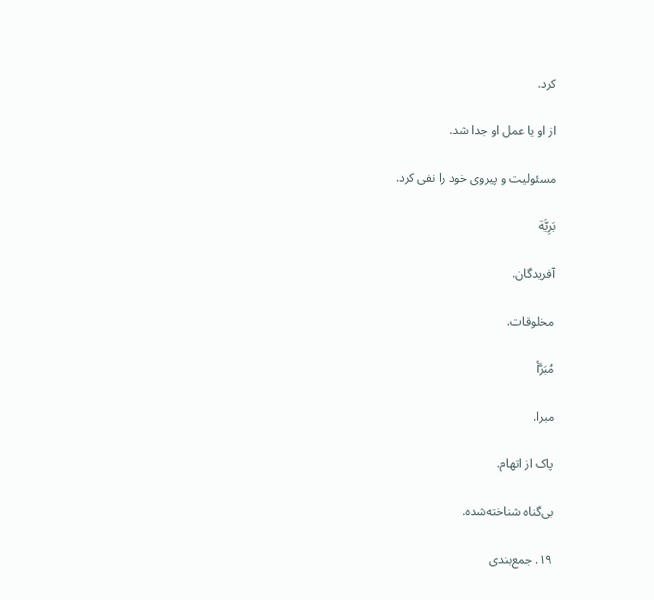کرد.

از او یا عمل او جدا شد.

مسئولیت و پیروی خود را نفی کرد.

بَرِيَّة

آفریدگان.

مخلوقات.

مُبَرَّأ

مبرا.

پاک از اتهام.

بی‌گناه شناخته‌شده.

۱۹. جمع‌بندی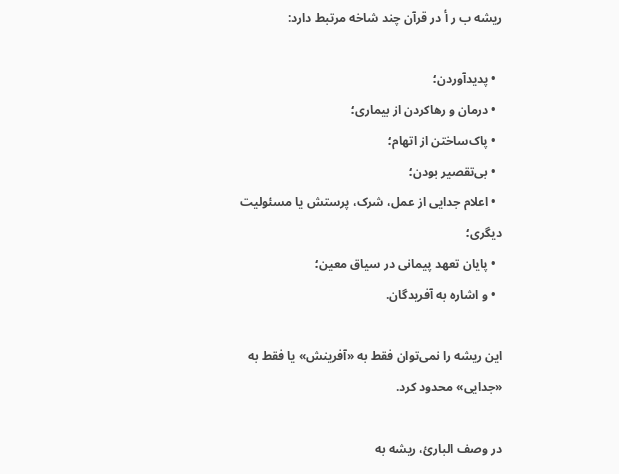ریشه ب ر أ در قرآن چند شاخه مرتبط دارد:

  • پدیدآوردن؛
  • درمان و رهاکردن از بیماری؛
  • پاک‌ساختن از اتهام؛
  • بی‌تقصیر بودن؛
  • اعلام جدایی از عمل، شرک، پرستش یا مسئولیت دیگری؛
  • پایان تعهد پیمانی در سیاق معین؛
  • و اشاره به آفریدگان.

این ریشه را نمی‌توان فقط به «آفرینش» یا فقط به «جدایی» محدود کرد.

در وصف البارئ، ریشه به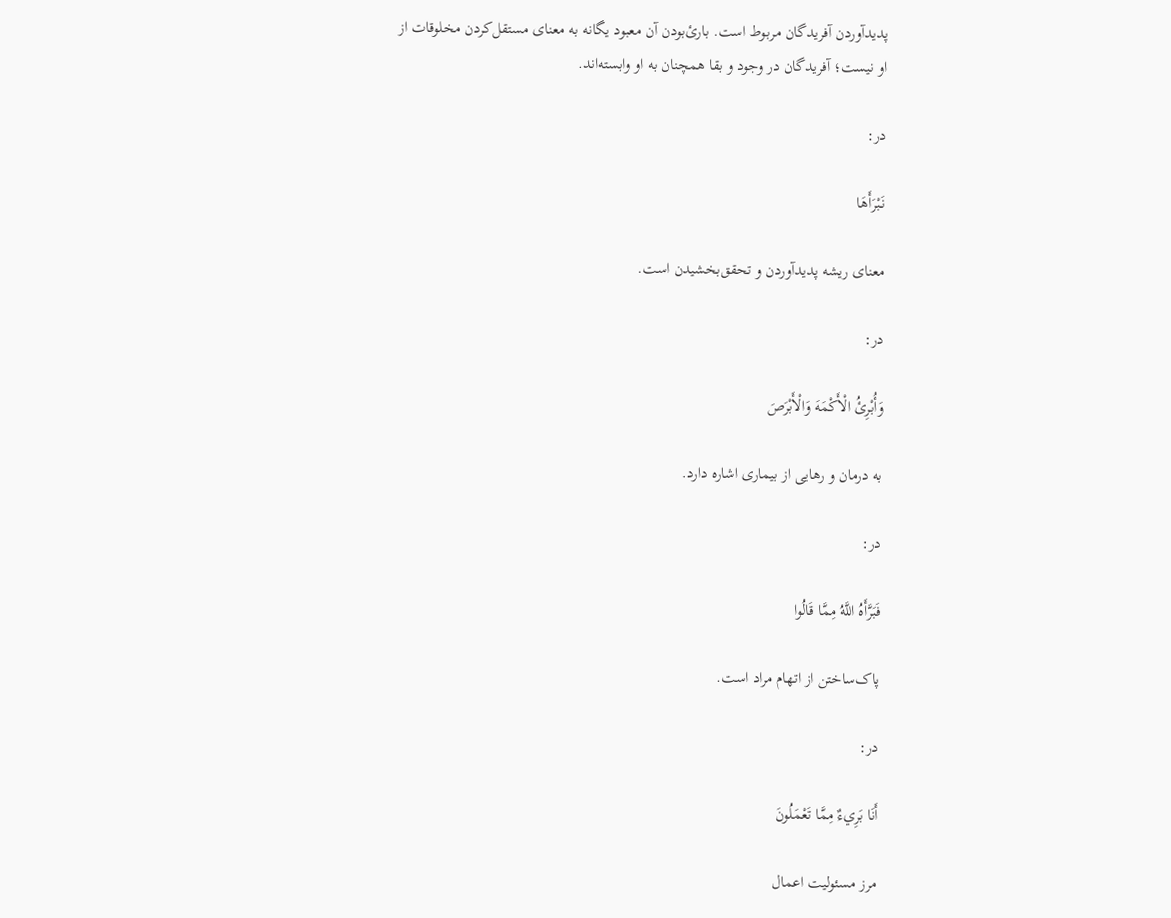پدیدآوردن آفریدگان مربوط است. بارئ‌بودن آن معبود یگانه به معنای مستقل‌کردن مخلوقات از او نیست؛ آفریدگان در وجود و بقا همچنان به او وابسته‌اند.

در:

نَبْرَأَهَا

معنای ریشه پدیدآوردن و تحقق‌بخشیدن است.

در:

وَأُبْرِئُ الْأَكْمَهَ وَالْأَبْرَصَ

به درمان و رهایی از بیماری اشاره دارد.

در:

فَبَرَّأَهُ اللَّهُ مِمَّا قَالُوا

پاک‌ساختن از اتهام مراد است.

در:

أَنَا بَرِيءٌ مِمَّا تَعْمَلُونَ

مرز مسئولیت اعمال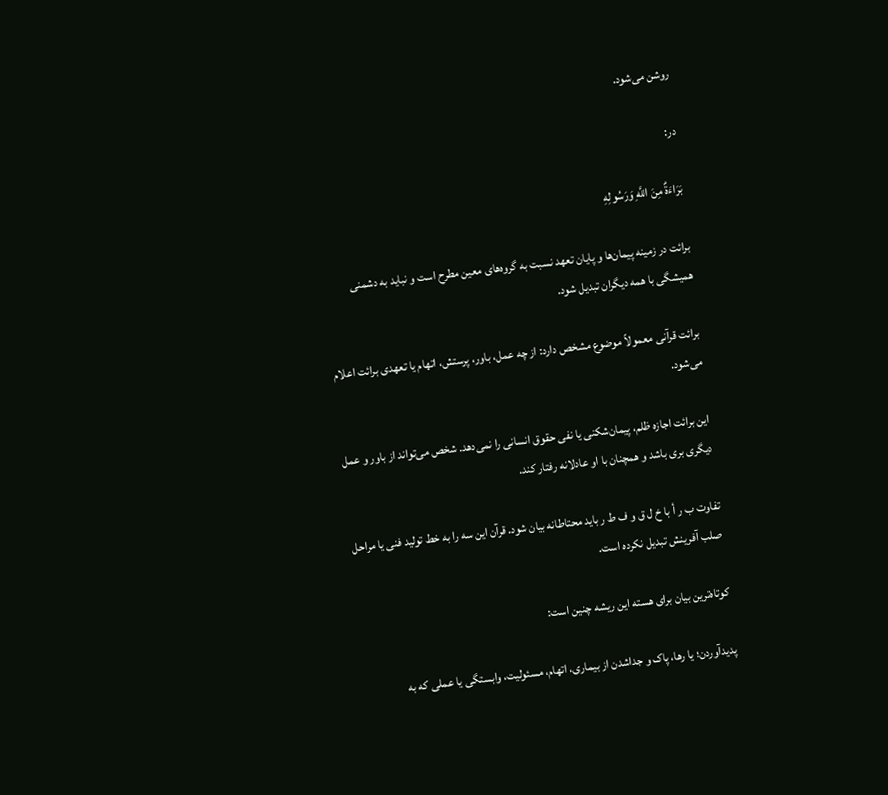روشن می‌شود.

در:

بَرَاءَةٌ مِنَ اللَّهِ وَرَسُولِهِ

برائت در زمینه پیمان‌ها و پایان تعهد نسبت به گروه‌های معین مطرح است و نباید به دشمنی همیشگی با همه دیگران تبدیل شود.

برائت قرآنی معمولاً موضوع مشخص دارد: از چه عمل، باور، پرستش، اتهام یا تعهدی برائت اعلام می‌شود.

این برائت اجازه ظلم، پیمان‌شکنی یا نفی حقوق انسانی را نمی‌دهد. شخص می‌تواند از باور و عمل دیگری بری باشد و همچنان با او عادلانه رفتار کند.

تفاوت ب ر أ با خ ل ق و ف ط ر باید محتاطانه بیان شود. قرآن این سه را به خط تولید فنی یا مراحل صلب آفرینش تبدیل نکرده است.

کوتاه‌ترین بیان برای هسته این ریشه چنین است:

پدیدآوردن؛ یا رها، پاک و جداشدن از بیماری، اتهام، مسئولیت، وابستگی یا عملی که به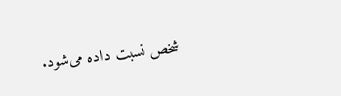شخص نسبت داده می‌شود.